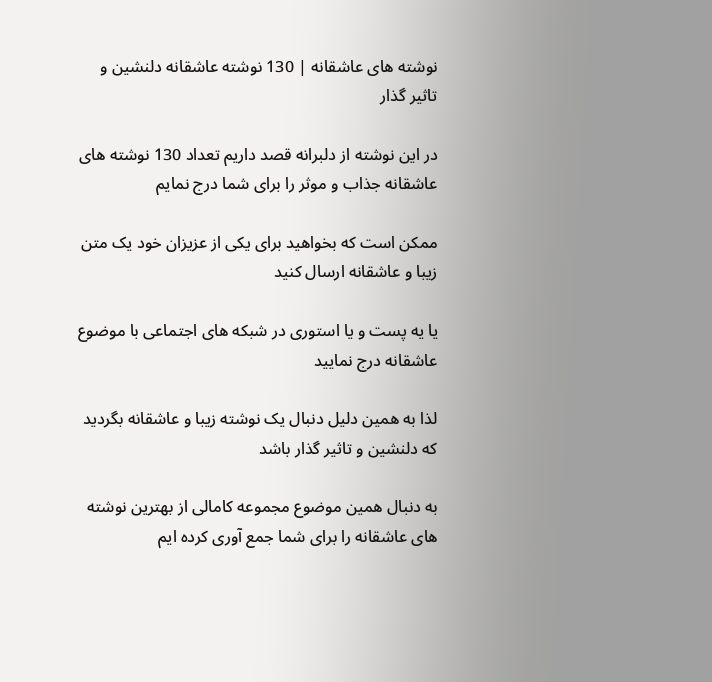نوشته های عاشقانه | 130 نوشته عاشقانه دلنشین و تاثیر گذار

در این نوشته از دلبرانه قصد داریم تعداد 130 نوشته های عاشقانه جذاب و موثر را برای شما درج نمایم

ممکن است که بخواهید برای یکی از عزیزان خود یک متن زیبا و عاشقانه ارسال کنید

یا یه پست و یا استوری در شبکه های اجتماعی با موضوع عاشقانه درج نمایید

لذا به همین دلیل دنبال یک نوشته زیبا و عاشقانه بگردید که دلنشین و تاثیر گذار باشد

به دنبال همین موضوع مجموعه کامالی از بهترین نوشته های عاشقانه را برای شما جمع آوری کرده ایم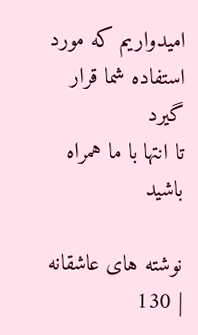امیدواریم که مورد استفاده شما قرار گیرد
تا انتها با ما همراه باشید

نوشته های عاشقانه | 130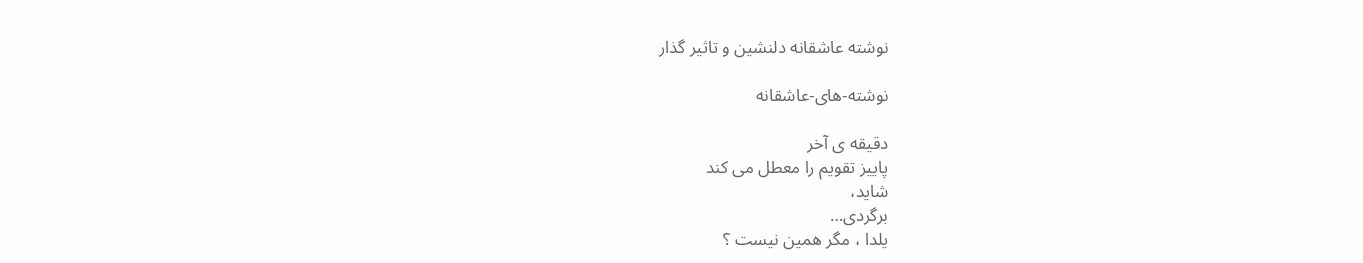نوشته عاشقانه دلنشین و تاثیر گذار

نوشته-های-عاشقانه

دقیقه ی آخر
پاییز تقویم را معطل می کند
شاید،
برگردی…
یلدا ، مگر همین نیست ؟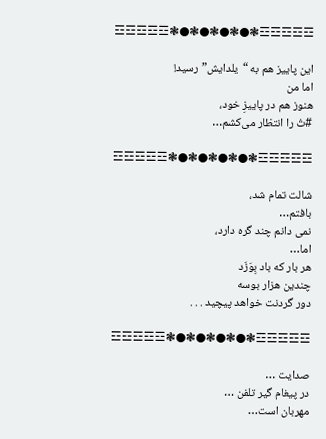☲☲☲☲☲❃●❃●❃●❃●❃☲☲☲☲☲

این پاییز هم به “یلدایش” رسید!
اما من
هنوز هم در پاییزِ خود،
#تُ را انتظار می‌کشم…

☲☲☲☲☲❃●❃●❃●❃●❃☲☲☲☲☲

شالت تمام شد،
بافتم…
نمی دانم چند گره دارد،
اما…
هر بار که باد بِوَزَد
چندین هزار بوسه
دور گردنت خواهد پیچید . . .

☲☲☲☲☲❃●❃●❃●❃●❃☲☲☲☲☲

صدایت …
در پیغام گیر تلفن …
مهربان است…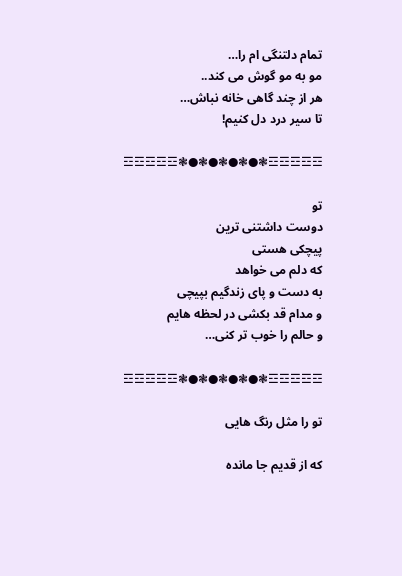تمام دلتنگی ام را…
مو به مو گوش می کند..
هر از چند گاهی خانه نباش…
تا سیر درد دل کنیم!

☲☲☲☲☲❃●❃●❃●❃●❃☲☲☲☲☲

تو
دوست داشتنی ترين
پيچكی هستی
كه دلم می خواهد
به دست و پای زندگيم بپيچی
و مدام قد بكشی در لحظه هايم
و حالم را خوب تر كنی…

☲☲☲☲☲❃●❃●❃●❃●❃☲☲☲☲☲

تو را مثل رنگ هایی

که از قدیم جا مانده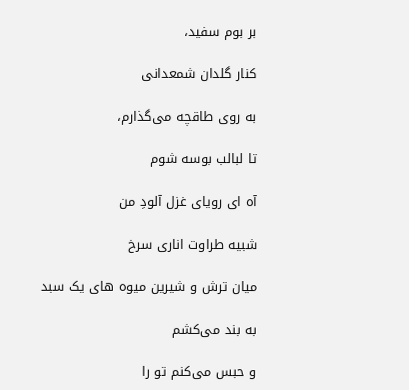بر بوم سفید،

کنار گلدان شمعدانی

به روی طاقچه می‌گذارم،

تا لبالب بوسه شوم

آه ای رویای غزل آلودِ من

شبیه طراوت اناری سرخ

میان ترش و شیرین میوه های یک سبد

به بند می‌کشم

و حبس می‌کنم تو را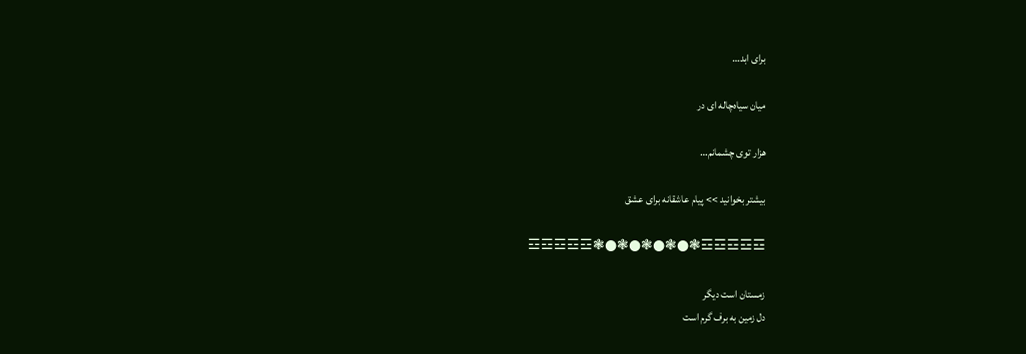برای ابد…

میان سیاه‌چاله ای در

هزار توی چشمانم…

بیشتر بخوانید >> پیام عاشقانه برای عشق

☲☲☲☲☲❃●❃●❃●❃●❃☲☲☲☲☲

زمستان است دیگر
دل زمین به برف گرم است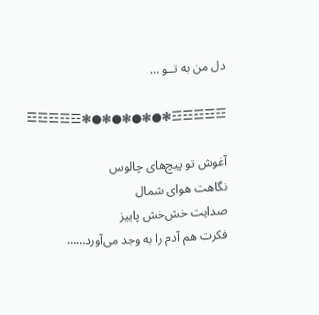دل من به تــو …

☲☲☲☲☲❃●❃●❃●❃●❃☲☲☲☲☲

آغوش تو پیچ‌های چالوس
نگاهت هوای شمال
صدایت خش‌خش پاییز
فکرت هم آدم را به وجد می‌آورد……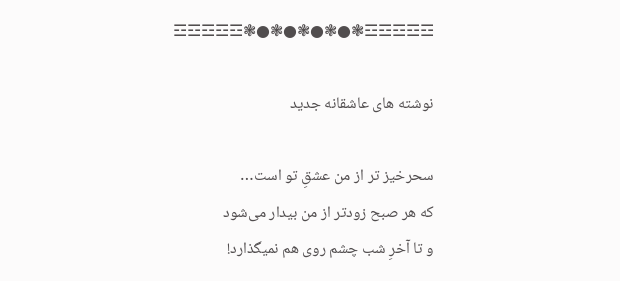☲☲☲☲☲❃●❃●❃●❃●❃☲☲☲☲☲

نوشته های عاشقانه جدید

سحرخیز تر از من عشقِ تو است…
که هر صبح زودتر از من بیدار می‌شود
و تا آخرِ شب چشم روی هم نمیگذارد!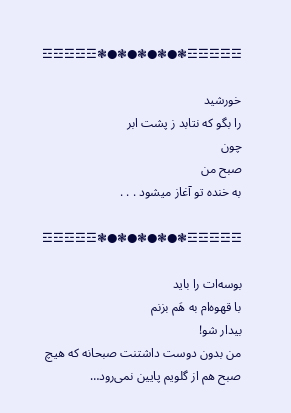☲☲☲☲☲❃●❃●❃●❃●❃☲☲☲☲☲

خورشید
را بگو که نتابد ز پشت ابر
چون
صبح من
به خنده‌ تو آغاز میشود . . .

☲☲☲☲☲❃●❃●❃●❃●❃☲☲☲☲☲

بوسه‌ات را بايد
با قهوه‌ام به هَم بزنم
بيدار شو!
من بدون دوست داشتنت صبحانه كه هيچ
صبح هم از گلويم پايين نمی‌رود…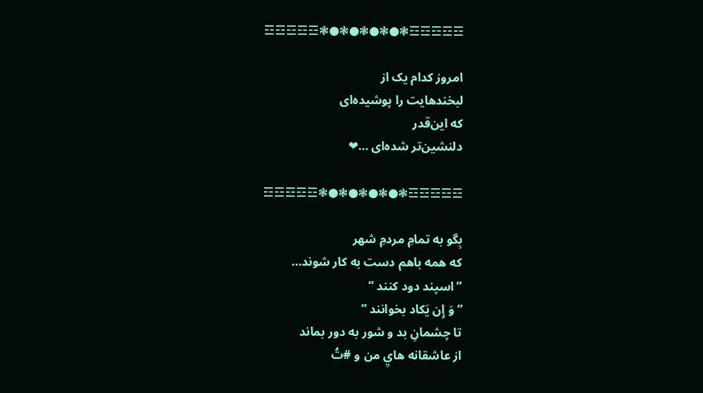☲☲☲☲☲❃●❃●❃●❃●❃☲☲☲☲☲

امروز کدام یک از
لبخندهایت را پوشیده‌ای
که این‌قدر
دلنشین‌تر شده‌ای …❤

☲☲☲☲☲❃●❃●❃●❃●❃☲☲☲☲☲

بِگو به تمامِ مردمِ شهر
كه همه باهم دست به كار شوند…
” اسپند دود كنند ”
” وَ إِن يَكاد بخوانند ”
تا چشمانِ بد و شور به دور بماند
از عاشقانه هايِ من و #تُ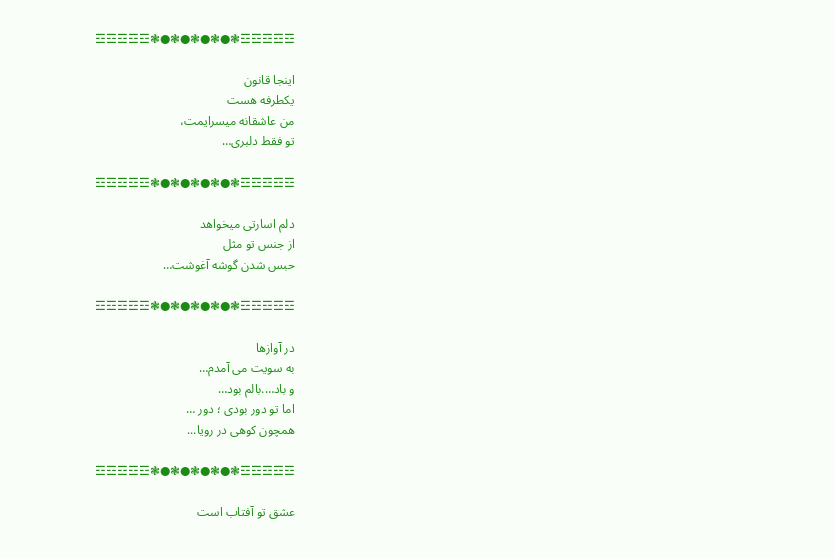☲☲☲☲☲❃●❃●❃●❃●❃☲☲☲☲☲

اینجا قانون
یکطرفه هست
من عاشقانه میسرایمت،
تو فقط دلبری…

☲☲☲☲☲❃●❃●❃●❃●❃☲☲☲☲☲

دلم اسارتی میخواهد
از جنس تو مثل
حبس شدن گوشه آغوشت…

☲☲☲☲☲❃●❃●❃●❃●❃☲☲☲☲☲

در آوازها
به سویت می آمدم…
و باد….بالم بود…
اما تو دور بودی ؛ دور …
همچون کوهی در رویا...

☲☲☲☲☲❃●❃●❃●❃●❃☲☲☲☲☲

عشق تو آفتاب است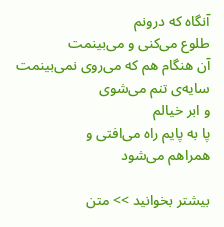آنگاه که درونم
طلوع می‌کنی و می‌بینمت
آن هنگام هم که می‌روی نمی‌بینمت
سایه‌ی تنم می‌شوی
و ابر خیالم
پا به پایم راه می‌افتی و
همراهم می‌شود

بیشتر بخوانید >> متن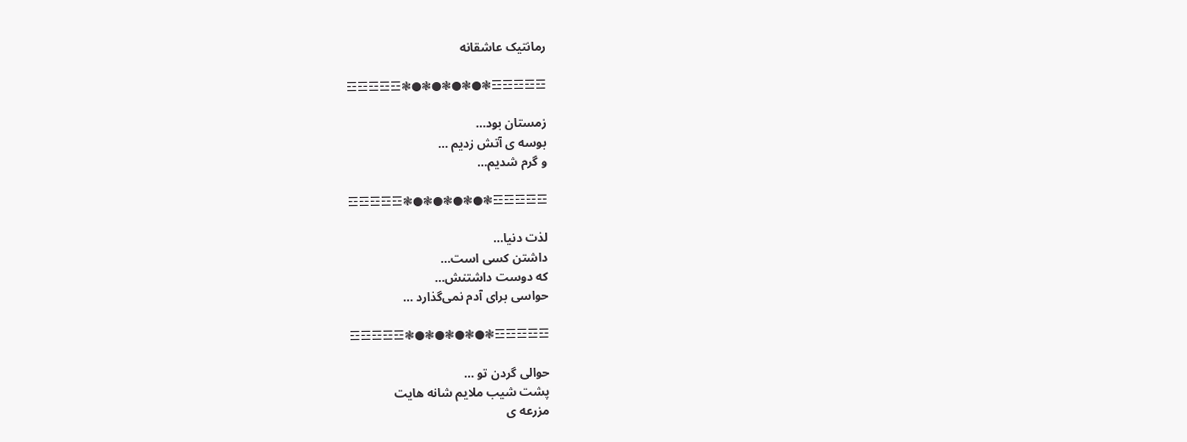رمانتیک عاشقانه

☲☲☲☲☲❃●❃●❃●❃●❃☲☲☲☲☲

زمستان بود…
بوسه ی آتش زدیم …
و گرم شدیم…

☲☲☲☲☲❃●❃●❃●❃●❃☲☲☲☲☲

لذت دنیا…
داشتن کسی‌ است…
که دوست داشتنش…
حواسی برای آدم نمی‌گذارد …

☲☲☲☲☲❃●❃●❃●❃●❃☲☲☲☲☲

حوالی گردن تو …
پشت شیب ملایم شانه هایت
مزرعه ی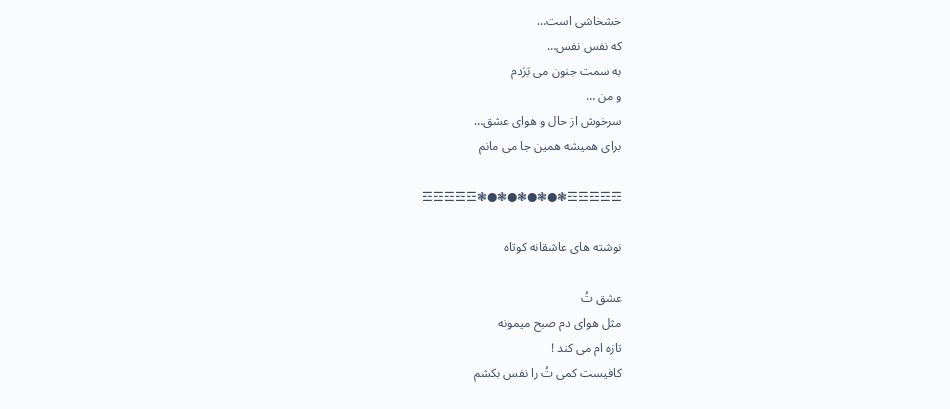خشخاشی است…
که نفس نفس…
به سمت جنون می بَرَدم
و من …
سرخوش از حال و هوای عشق…
برای همیشه همین جا می مانم

☲☲☲☲☲❃●❃●❃●❃●❃☲☲☲☲☲

نوشته های عاشقانه کوتاه

عشق تُ
مثل هوای دم صبح میمونه
تازه ام می کند !
کافیست کمی تُ را نفس بکشم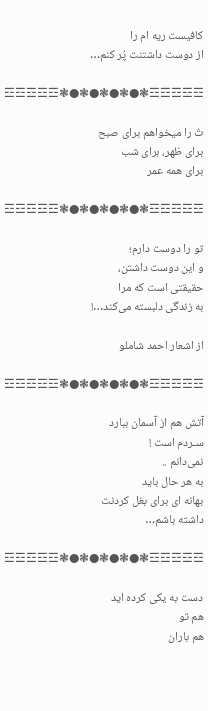کافیست ریه ام را
از دوست داشتنت پُر کنم…

☲☲☲☲☲❃●❃●❃●❃●❃☲☲☲☲☲

تُ را میخواهم برای صبح
برای ظهر، برای شب
برای همه عمر‌

☲☲☲☲☲❃●❃●❃●❃●❃☲☲☲☲☲

تو را دوست دارم؛
و این دوست داشتن،
حقیقتی است که مرا
به زندگی دلبسته می‌کند…!

از اشعار احمد شاملو

☲☲☲☲☲❃●❃●❃●❃●❃☲☲☲☲☲

آتش هم از آسمان ببارد
سـردم است !
نمی‌دانم ..
به هر حال باید
بهانه ای برای بغل کردنت
داشته باشم…

☲☲☲☲☲❃●❃●❃●❃●❃☲☲☲☲☲

دست به يكى كرده ايد
هم تو
هم باران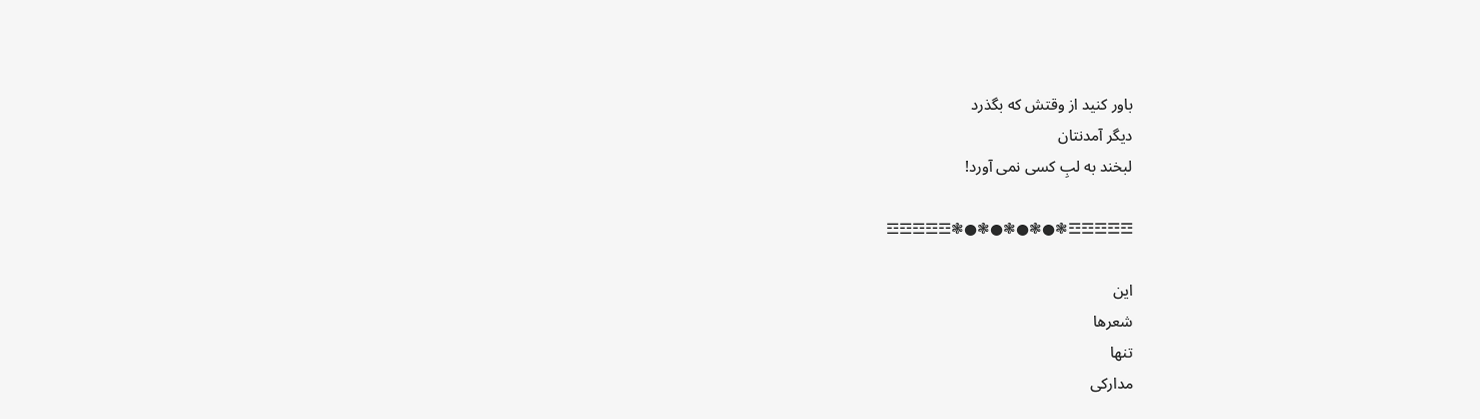باور كنيد از وقتش كه بگذرد
ديگر آمدنتان
لبخند به لبِ كسى نمى آورد!

☲☲☲☲☲❃●❃●❃●❃●❃☲☲☲☲☲

این
شعرها
تنها
مدارکی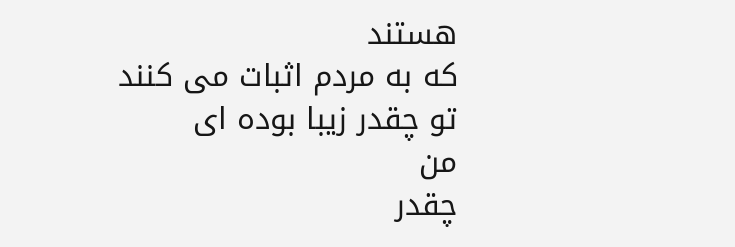هستند
که به مردم اثبات می کنند
تو چقدر زیبا بوده ای
من
چقدر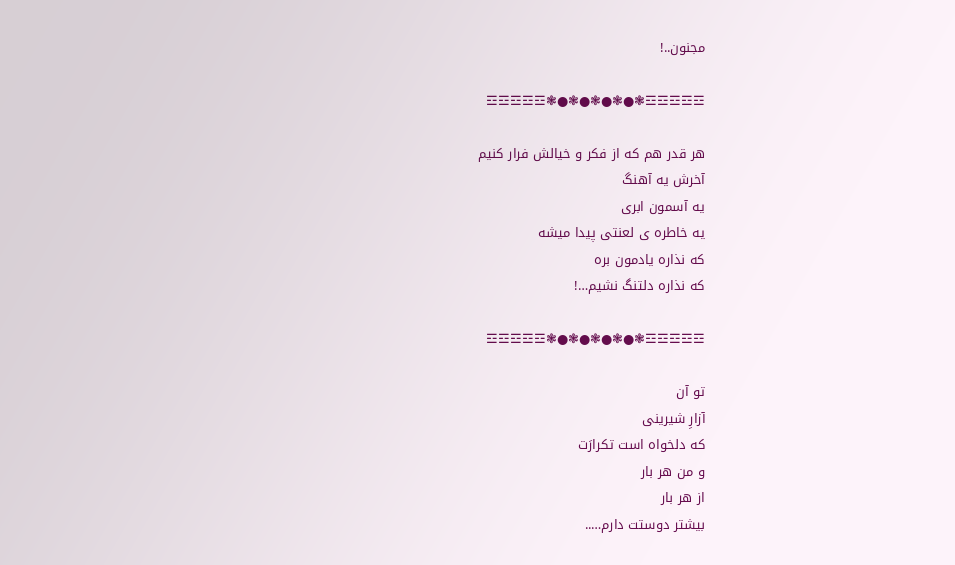مجنون..!

☲☲☲☲☲❃●❃●❃●❃●❃☲☲☲☲☲

هر قدر هم که از فکر و خیالش فرار کنیم
آخرش یه آهنگ
یه آسمون ابری
یه خاطره ی لعنتی پیدا میشه
که نذاره یادمون بره
که نذاره دلتنگ نشیم…!

☲☲☲☲☲❃●❃●❃●❃●❃☲☲☲☲☲

تو آن
آزارِ شیرینی
که دلخواه است تکرارَت
و من هر بار
از هر بار
بیشتر دوستت دارم…..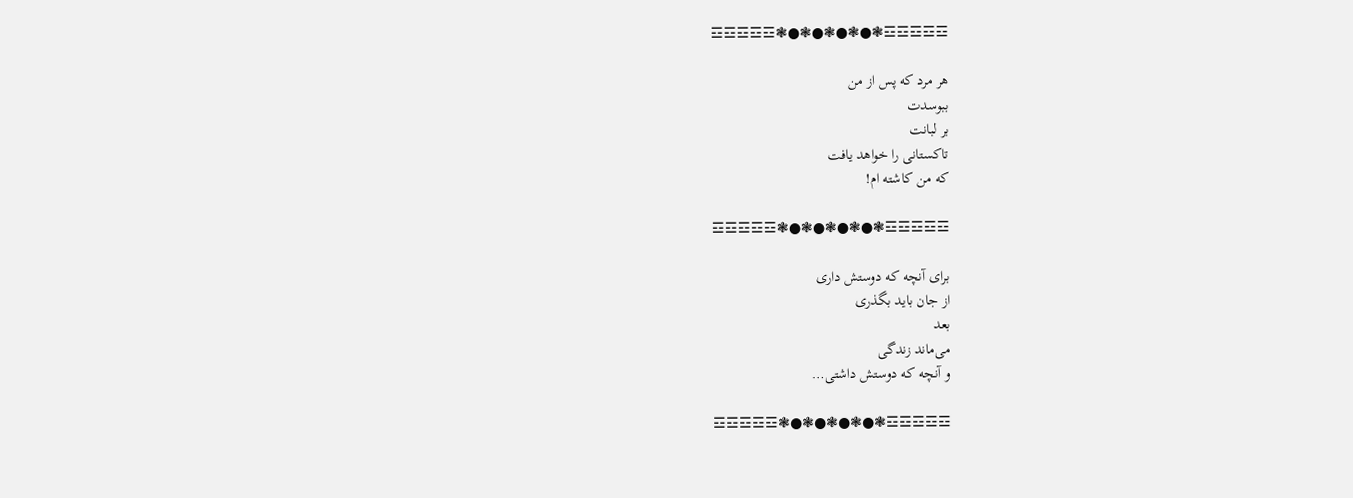☲☲☲☲☲❃●❃●❃●❃●❃☲☲☲☲☲

هر مرد که پس از من
ببوسدت
بر لبانت
تاکستانی را خواهد یافت
که من کاشته ام!

☲☲☲☲☲❃●❃●❃●❃●❃☲☲☲☲☲

برای آنچه که دوستش‌ داری
از جان باید بگذری
بعد
می‌ماند زندگی
و آنچه که دوستش داشتی…

☲☲☲☲☲❃●❃●❃●❃●❃☲☲☲☲☲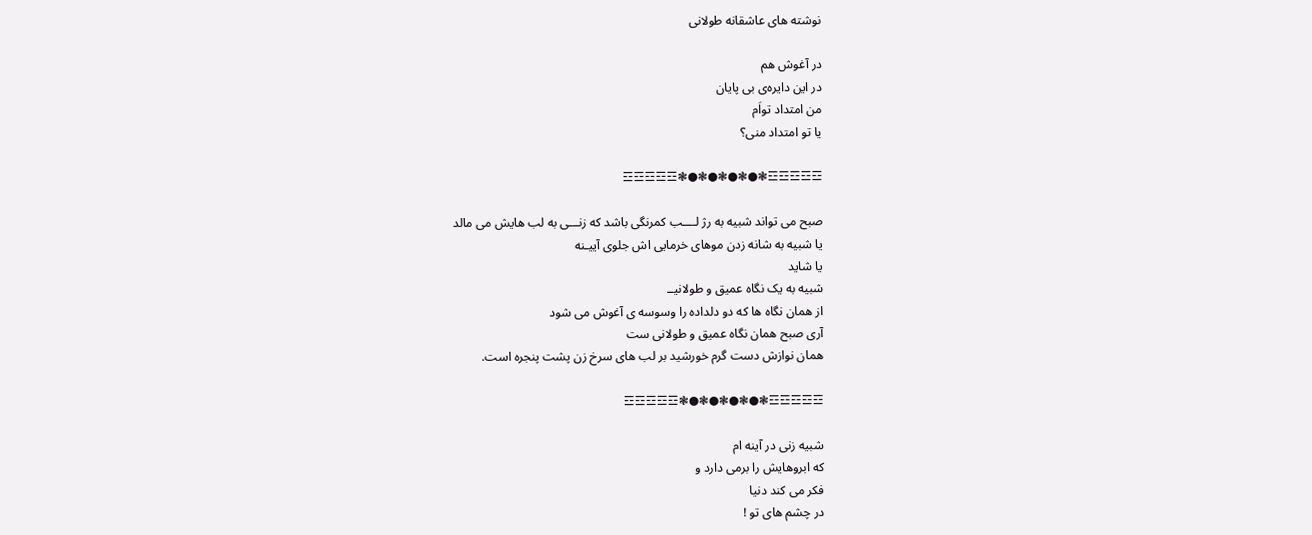نوشته های عاشقانه طولانی

در آغوش هم
در اين دايره‌ى بى پايان
من امتداد تواَم
يا تو امتداد منى؟

☲☲☲☲☲❃●❃●❃●❃●❃☲☲☲☲☲

صبح می تواند شبیه به رژ لــــب کمرنگی باشد که زنـــی به لب هایش می مالد
یا شبیه به شانه زدن موهای خرمایی اش جلوی آییـنه
یا شاید
شبیه به یک نگاه عمیق و طولانیــ
از همان نگاه ها که دو دلداده را وسوسه ی آغوش می شود
آری صبح همان نگاه عمیق و طولانی ست
همان نوازش دست گرم خورشید بر لب های سرخ زن پشت پنجره است.

☲☲☲☲☲❃●❃●❃●❃●❃☲☲☲☲☲

شبیه زنی در آینه ام
که ابروهایش را برمی دارد و
فکر می کند دنیا
در چشم های تو !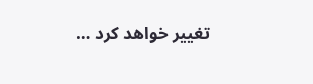تغییر خواهد کرد …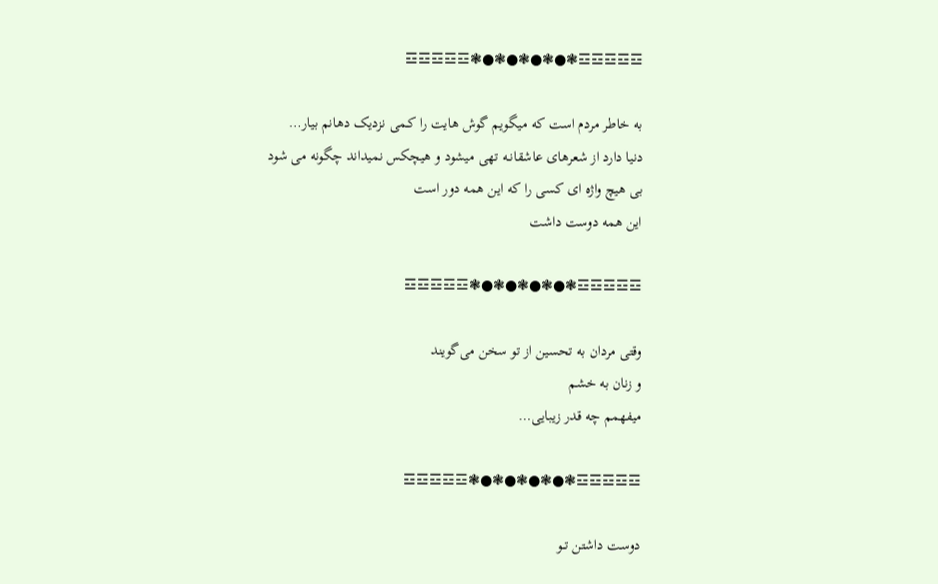☲☲☲☲☲❃●❃●❃●❃●❃☲☲☲☲☲

به خاطر مردم است که میگویم گوش هایت را کـمی نزدیک دهانم بیار…
دنیا دارد از شعرهای عاشقانــه تهی میشود و هیچکس نمیداند چگونه می شود بی هیچ واژه ای کسی را که این همه دور است
این همه دوست داشت

☲☲☲☲☲❃●❃●❃●❃●❃☲☲☲☲☲

وقتی مردان به تحسین از تو سخن می‌گویند
و زنان به خشم
میفهمم چه قدر زیبایی…

☲☲☲☲☲❃●❃●❃●❃●❃☲☲☲☲☲

دوست داشتن تــو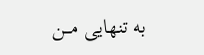به تنهایی مـــن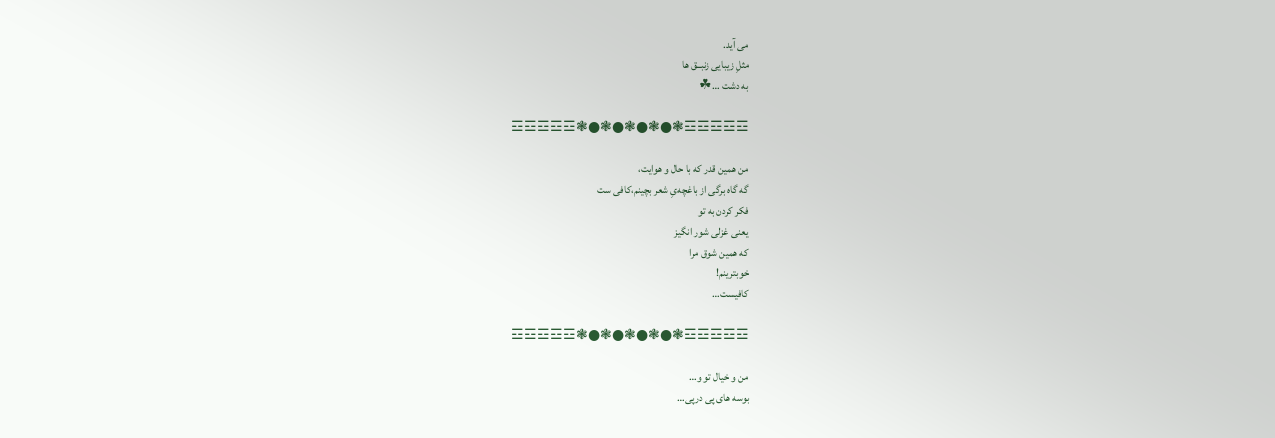می آید.
مثلِ زیبایی زنبــق ها
به دشت …☘

☲☲☲☲☲❃●❃●❃●❃●❃☲☲☲☲☲

من همین قدر که با حال و هوایت،
گه گاه برگی از باغچه‌یِ شعر بچینم،کافی ست
فکر کردن به تو
یعنی غزلی شور انگیز
که همین شوق مرا
خوبترینم!
کافیست…

☲☲☲☲☲❃●❃●❃●❃●❃☲☲☲☲☲

من و خیال تو و…
بوسه های پی درپی…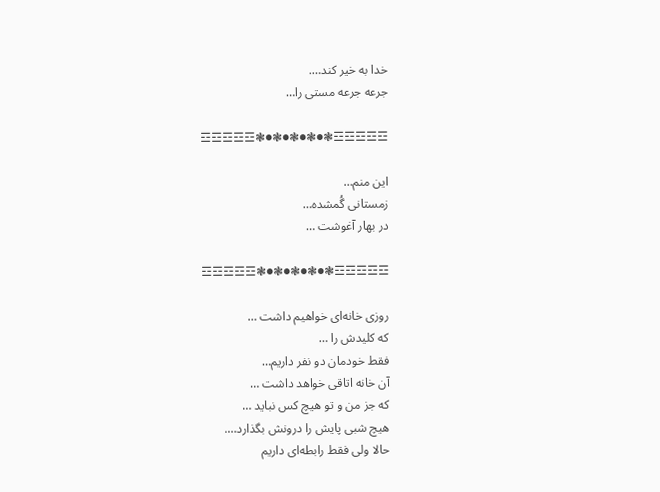خدا به خیر کند….
جرعه جرعه مستی را…

☲☲☲☲☲❃●❃●❃●❃●❃☲☲☲☲☲

اين منم…
زمستانى گُمشده…
در بهار آغوشت …

☲☲☲☲☲❃●❃●❃●❃●❃☲☲☲☲☲

روزی خانه‌ای خواهیم داشت …
که کلیدش را …
فقط خودمان دو نفر داریم…
آن خانه اتاقی خواهد داشت …
که جز من و تو هیچ کس نباید …
هیچ شبی پایش را درونش بگذارد….
حالا ولی فقط رابطه‌ای داریم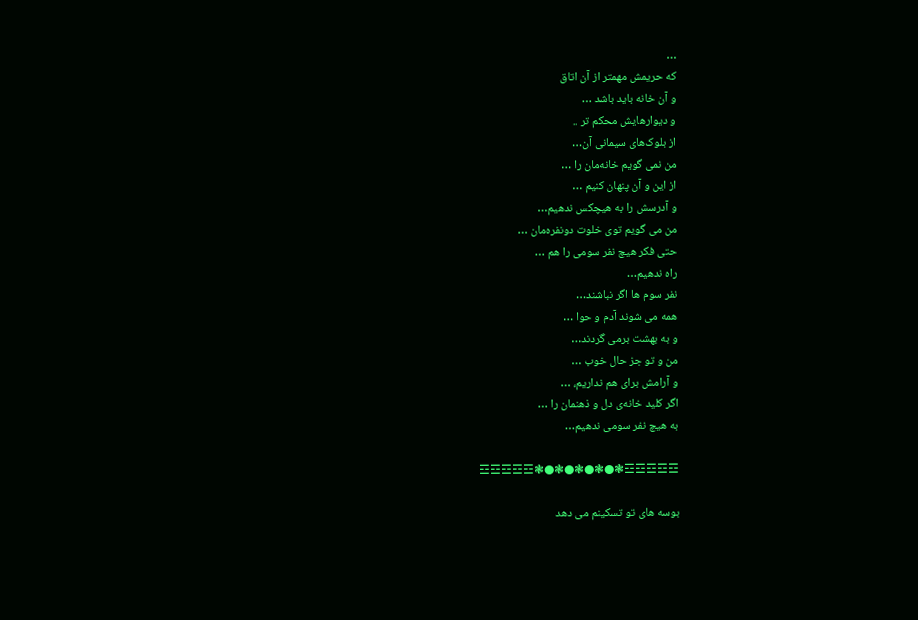…
که حریمش مهمتر از آن اتاق
و آن خانه باید باشد …
و دیوارهایش محکم تر ..
از بلوک‌های سیمانی آن…
من نمی گویم خانه‌مان را …
از این و آن پنهان کنیم …
و آدرسش را به هیچکس ندهیم…
من می گویم توی خلوت دونفره‌مان …
حتی فکر هیچ نفر سومی را هم …
راه ندهیم…
نفر سوم ها اگر نباشند…
همه می شوند آدم و حوا …
و به بهشت برمی گردند…
من و تو جز حال خوب …
و آرامش برای هم نداریم، …
اگر کلید خانه‌ی دل و ذهنمان را …
به هیچ نفر سومی ندهیم…

☲☲☲☲☲❃●❃●❃●❃●❃☲☲☲☲☲

بوسه های تو تسکینم می دهد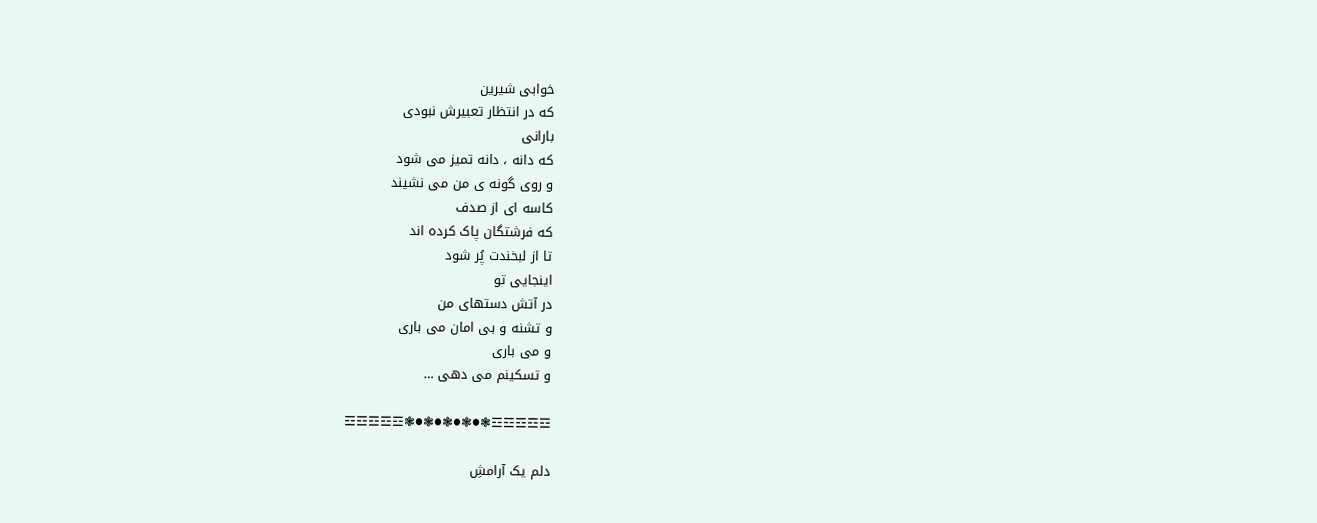خوابی شیرین
که در انتظار تعبیرش نبودی
بارانی
که دانه ، دانه تمیز می شود
و روی گونه ی من می نشیند
کاسه ای از صدف
که فرشتگان پاک کرده اند
تا از لبخندت پُر شود
اینجایی تو
در آتش دستهای من
و تشنه و بی امان می باری
و می باری
و تسکینم می دهی …

☲☲☲☲☲❃●❃●❃●❃●❃☲☲☲☲☲

دلم یک آرامشِ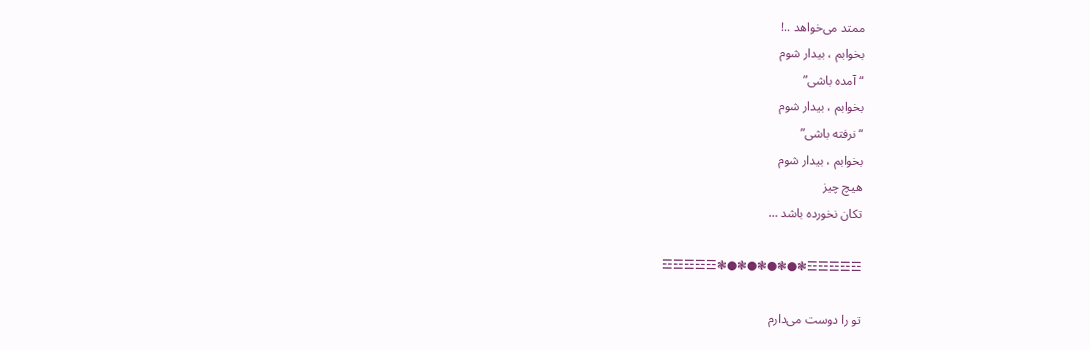ممتد می‌خواهد ..!
بخوابم ، بیدار شوم
“آمده باشی”
بخوابم ، بیدار شوم
“نرفته باشی”
بخوابم ، بیدار شوم
هیچ چیز
تکان نخورده باشد …

☲☲☲☲☲❃●❃●❃●❃●❃☲☲☲☲☲

تو را دوست می‌دارم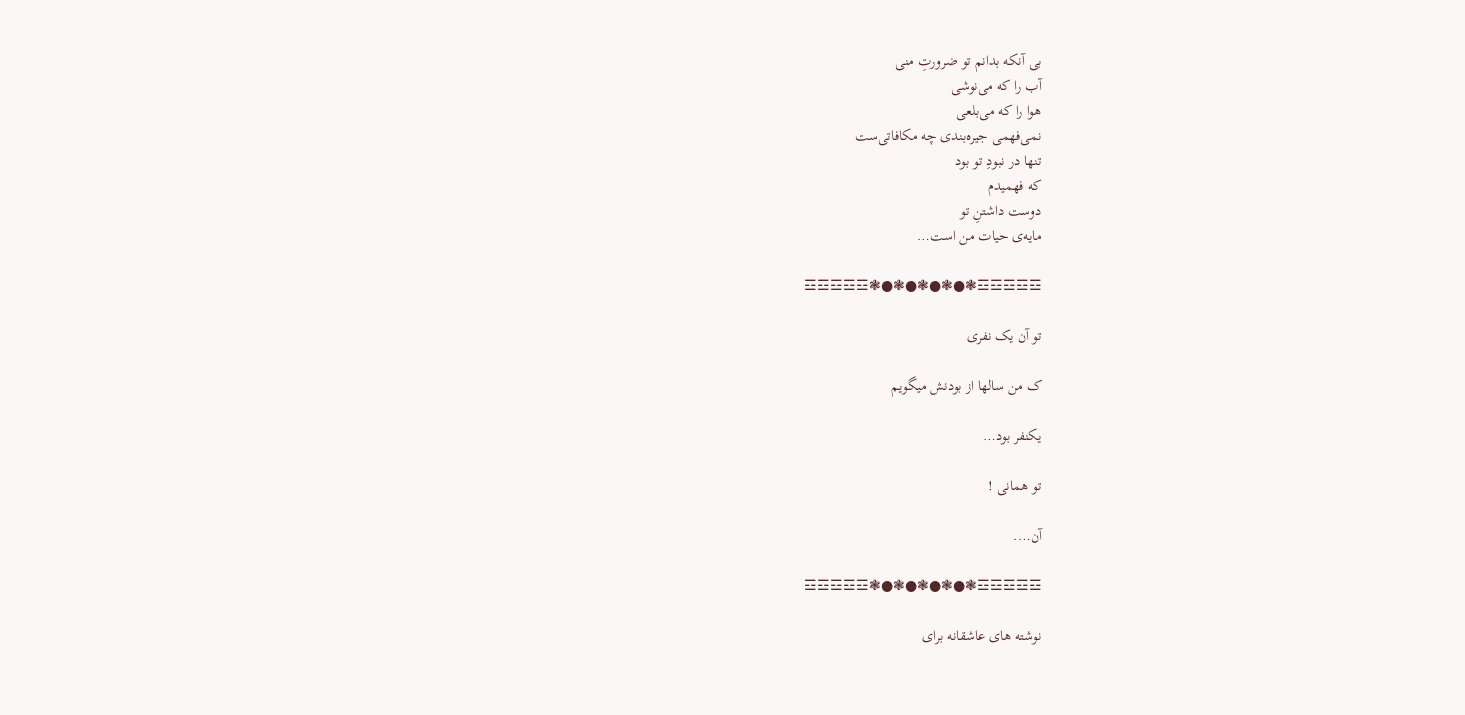بی آنکه بدانم تو ضرورتِ منی
آب را که می‌نوشی
هوا را که می‌بلعی
نمی‌فهمی جیره‌بندی چه مکافاتی‌ست
تنها در نبودِ تو بود
که فهمیدم
دوست داشتنِ تو
مایه‌ی حیات من است…

☲☲☲☲☲❃●❃●❃●❃●❃☲☲☲☲☲

تو آن یک نفری

ک من سالها از بودنش میگویم

یکنفر بود…

تو همانی !

آن….

☲☲☲☲☲❃●❃●❃●❃●❃☲☲☲☲☲

نوشته های عاشقانه برای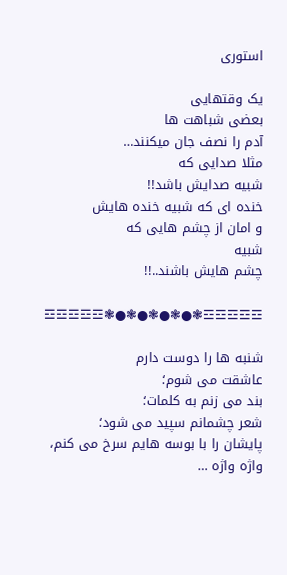استوری

یک وقتهایی
بعضی شباهت ها
آدم را نصف جان میکنند…
مثلا صدایی که
شبیه صدایش باشد!!
خنده ای که شبیه خنده هایش
و امان از چشم هایی که
شبیه
چشم هایش باشند..!!

☲☲☲☲☲❃●❃●❃●❃●❃☲☲☲☲☲

شنبه ها را دوست دارم
عاشقت می شوم؛
بند می زنم به کلمات؛
شعر چشمانم سپید می شود؛
پایشان را با بوسه هایم سرخ می کنم،
واژه واژه …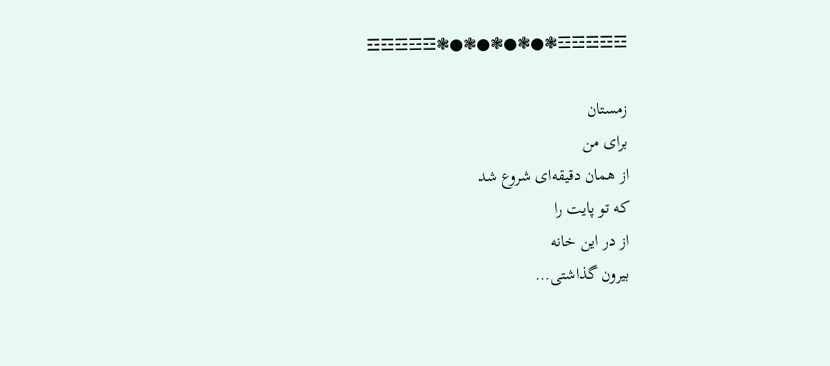☲☲☲☲☲❃●❃●❃●❃●❃☲☲☲☲☲

زمستان
برای من
از همان دقیقه‌ای شروع شد
که تو پایت را
از در این خانه
بیرون گذاشتی…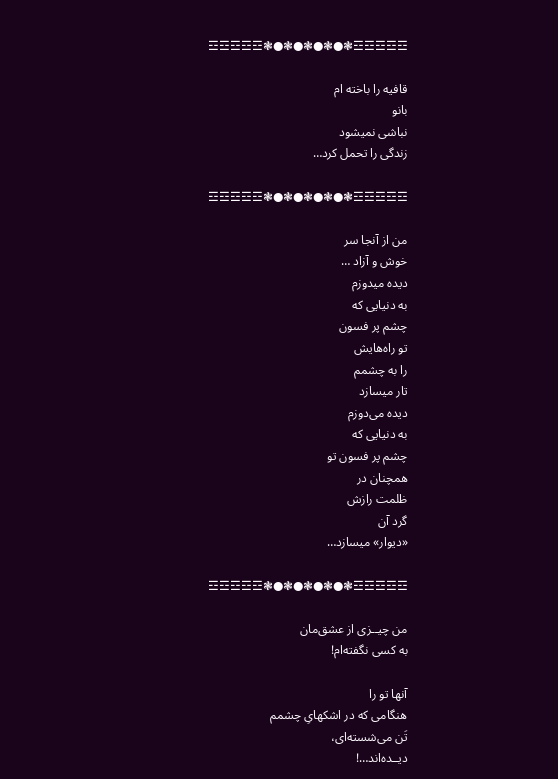☲☲☲☲☲❃●❃●❃●❃●❃☲☲☲☲☲

قافيه را باخته ام
بانو
نباشی نميشود
زندگی را تحمل كرد…

☲☲☲☲☲❃●❃●❃●❃●❃☲☲☲☲☲

من از آنجا سر
خوش و آزاد …
دیده میدوزم
به دنیایی که
چشم پر فسون
تو راه‌هایش
را به چشمم
تار میسازد
دیده می‌دوزم
به دنیایی که
چشم پر فسون تو
همچنان در
ظلمت رازش
گرد آن
«دیوار» میسازد…

☲☲☲☲☲❃●❃●❃●❃●❃☲☲☲☲☲

من چيــزى از عشق‌مان
به كسى نگفته‌ام!

آنها تو را
هنگامى كه در اشكهاىِ چشمم
تَن مى‌شسته‌اى،
ديــده‌اند…!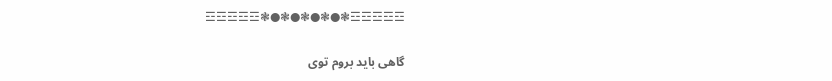☲☲☲☲☲❃●❃●❃●❃●❃☲☲☲☲☲

گاهی باید بروم توی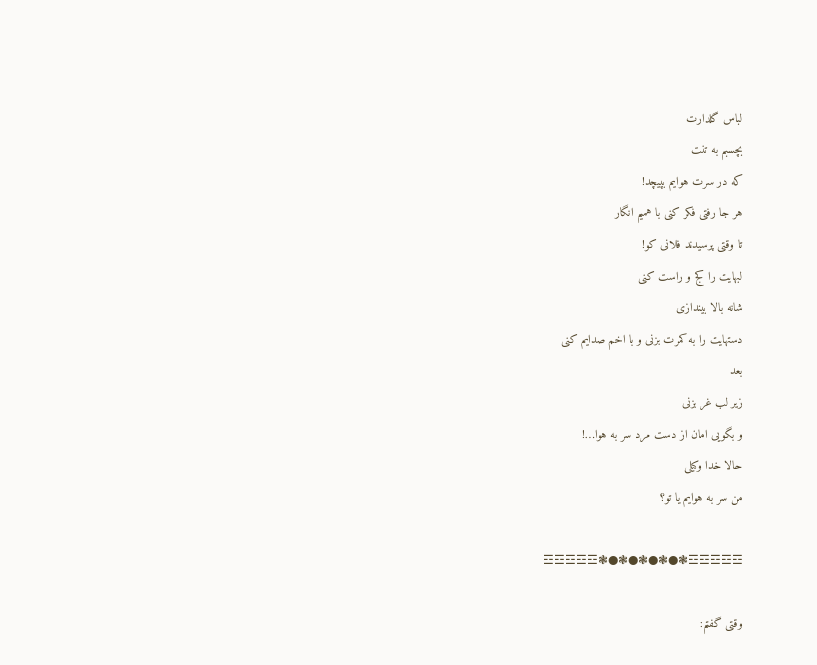لباس گلدارت
بچسبم به تنت
که در سرت هوایم بپیچد!
هر جا رفتی فکر کنی با همیم انگار
تا وقتی پرسیدند فلانی کو!
لبهایت را کج و راست کنی
شانه بالا بیندازی
دستهایت را به کمرت بزنی و با اخم صدایم کنی
بعد
زیر لب غر بزنی
و بگویی امان از دست مرد سر به هوا…!
حالا خدا وکیلی
من سر به هوایم یا تو؟

☲☲☲☲☲❃●❃●❃●❃●❃☲☲☲☲☲

وقتی گفتم‌: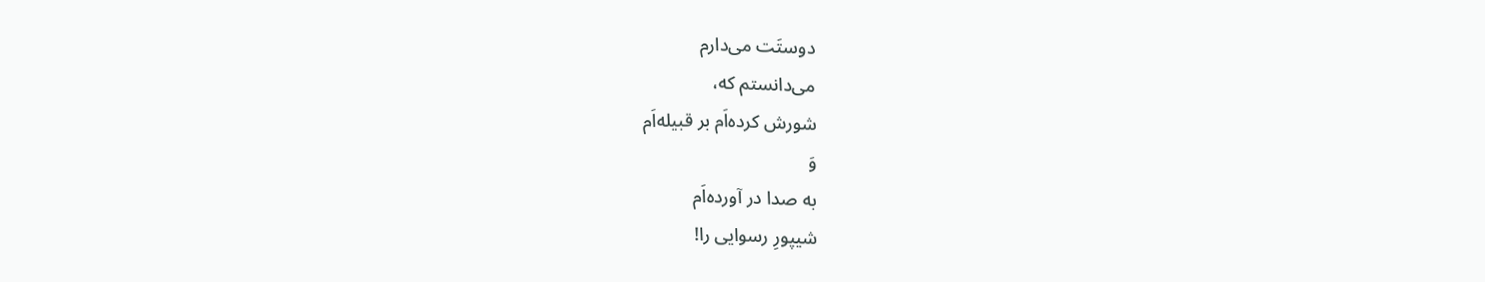دوستَت‌ می‌دارم‌
می‌دانستم‌ که،‌
شورش‌ کرده‌اَم‌ بر قبیله‌اَم‌
وَ
به‌ صدا در آورده‌اَم‌
شیپورِ رسوایی‌ را!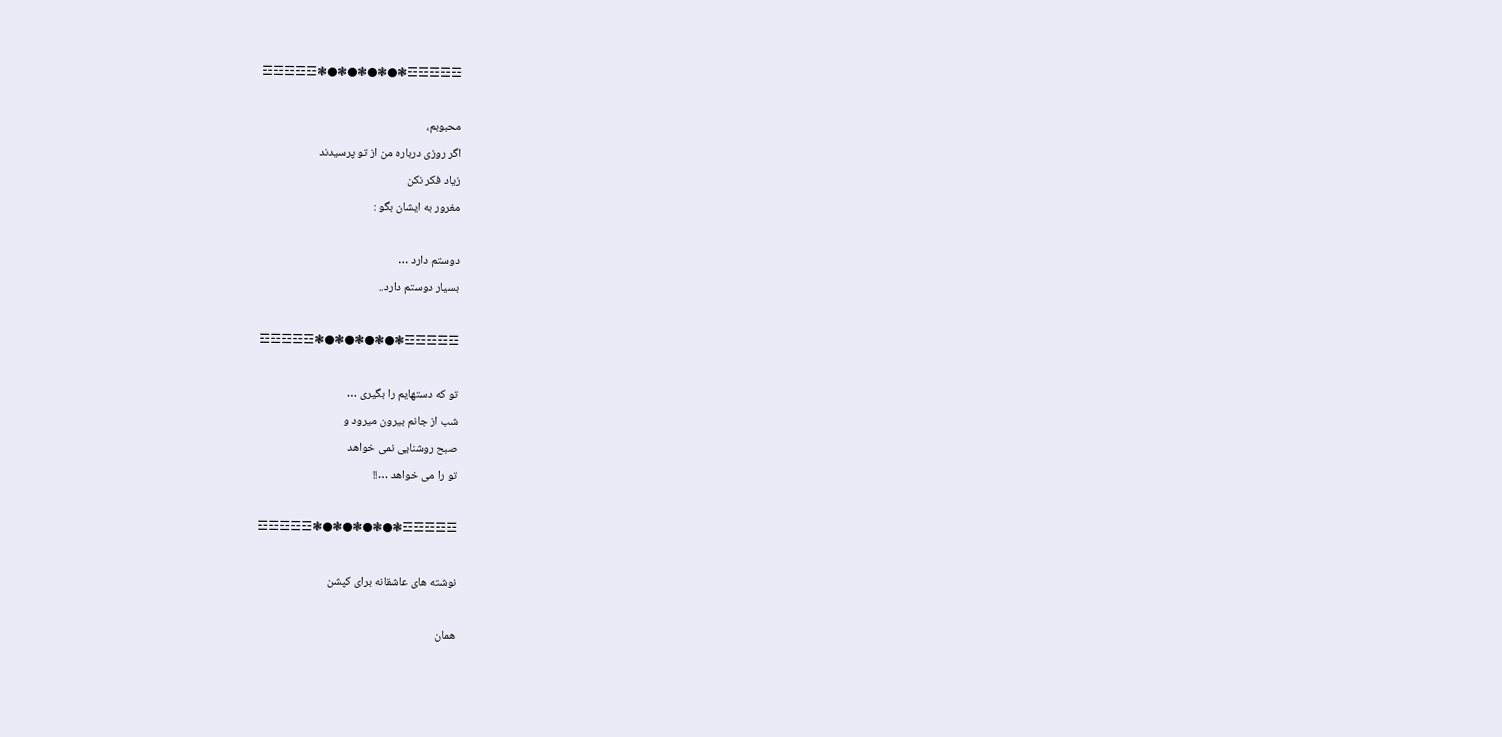☲☲☲☲☲❃●❃●❃●❃●❃☲☲☲☲☲

محبوبم،
اگر روزی درباره من از تو پرسیدند
زیاد فکر نکن
مغرور به ایشان بگو :

دوستم دارد …
بسیار دوستم دارد..

☲☲☲☲☲❃●❃●❃●❃●❃☲☲☲☲☲

تو که دستهایم را بگیری …
شب از جانم بیرون میرود و
صبح روشنایی نمی خواهد
تو را می خواهد …!!

☲☲☲☲☲❃●❃●❃●❃●❃☲☲☲☲☲

نوشته های عاشقانه برای کپشن

همان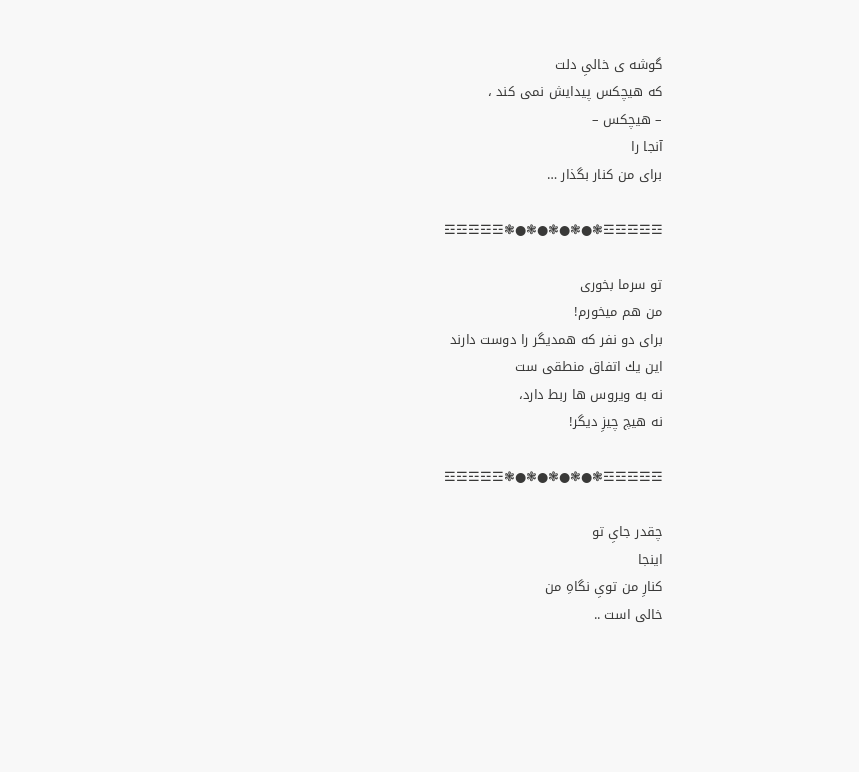گوشه ی خالیِ دلت
که هیچکس پیدایش نمی کند ،
– هیچکس –
آنجا را
برای من کنار بگذار …

☲☲☲☲☲❃●❃●❃●❃●❃☲☲☲☲☲

تو سرما بخورى
من هم ميخورم!
براى دو نفر كه همديگر را دوست دارند
اين يك اتفاق منطقى ست
نه به ويروس ها ربط دارد،
نه هيچ چيزِ ديگر!

☲☲☲☲☲❃●❃●❃●❃●❃☲☲☲☲☲

چقدر جایِ تو
اینجا
کنارِ من تویِ نگاهِ من
خالی است ..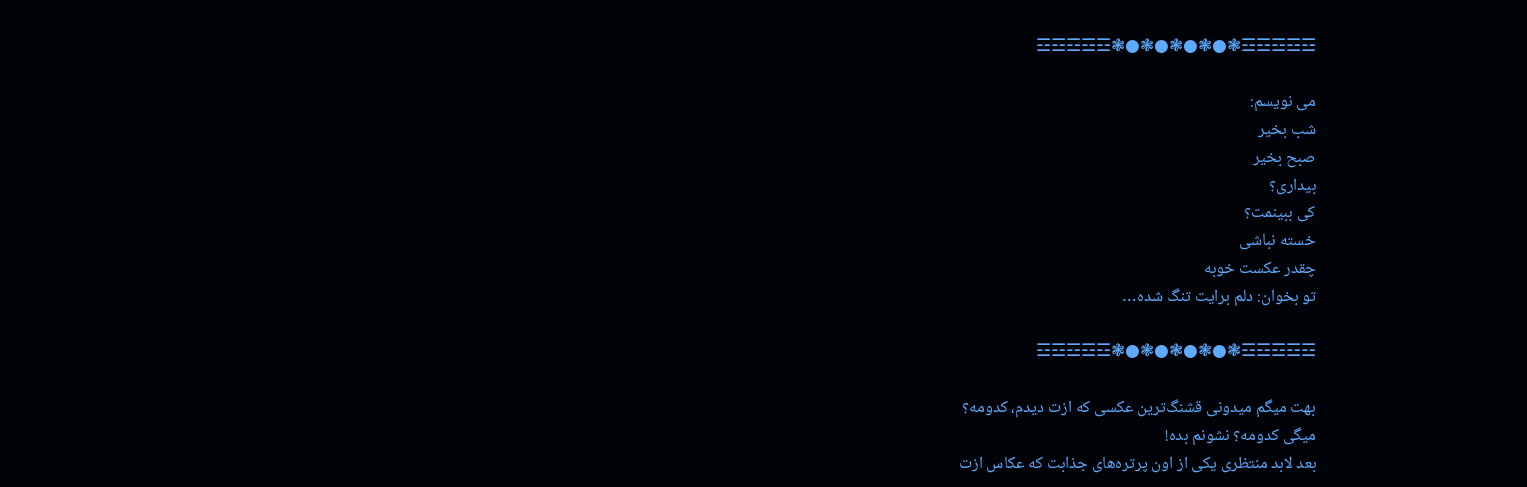☲☲☲☲☲❃●❃●❃●❃●❃☲☲☲☲☲

مى نويسم:
شب بخير
صبح بخير
بيدارى؟
كى ببينمت؟
خسته نباشى
چقدر عكست خوبه
تو بخوان: دلم برايت تنگ شده…

☲☲☲☲☲❃●❃●❃●❃●❃☲☲☲☲☲

بهت میگم میدونی قشنگ‌‌ترین عکسی که ازت دیدم، کدومه؟
میگی کدومه؟ نشونم بده!
بعد لابد منتظری یکی از اون پرتره‌های جذابت که عکاس ازت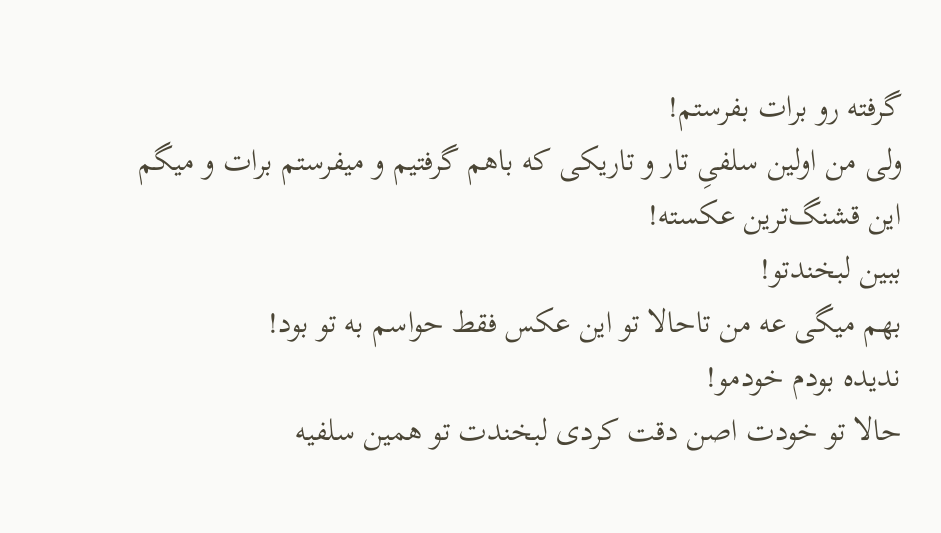گرفته رو برات بفرستم!
ولی من اولین سلفی‌ِ تار و تاریکی که باهم گرفتیم و میفرستم برات و میگم این قشنگ‌ترین عکسته!
ببین لبخندتو!
بهم میگی عه من تاحالا تو این عکس فقط حواسم به تو بود!
ندیده بودم خودمو!
حالا تو خودت اصن دقت کردی لبخندت تو همین سلفیه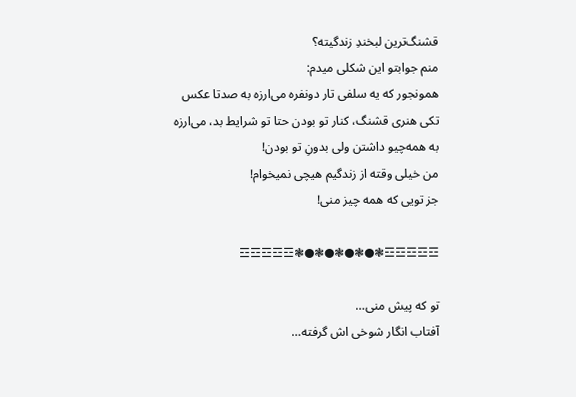قشنگ‌ترین لبخندِ زندگیته؟
منم جوابتو این شکلی میدم:
همونجور که یه سلفی تار دونفره می‌ارزه به صدتا عکس تکی هنری قشنگ، کنار تو بودن حتا تو شرایط بد، می‌ارزه به همه‌چیو داشتن ولی بدونِ تو بودن!
من خیلی وقته از زندگیم هیچی نمیخوام!
جز تویی که همه چیز منی!

☲☲☲☲☲❃●❃●❃●❃●❃☲☲☲☲☲

تو که پیش منی…
آفتاب انگار شوخی اش گرفته…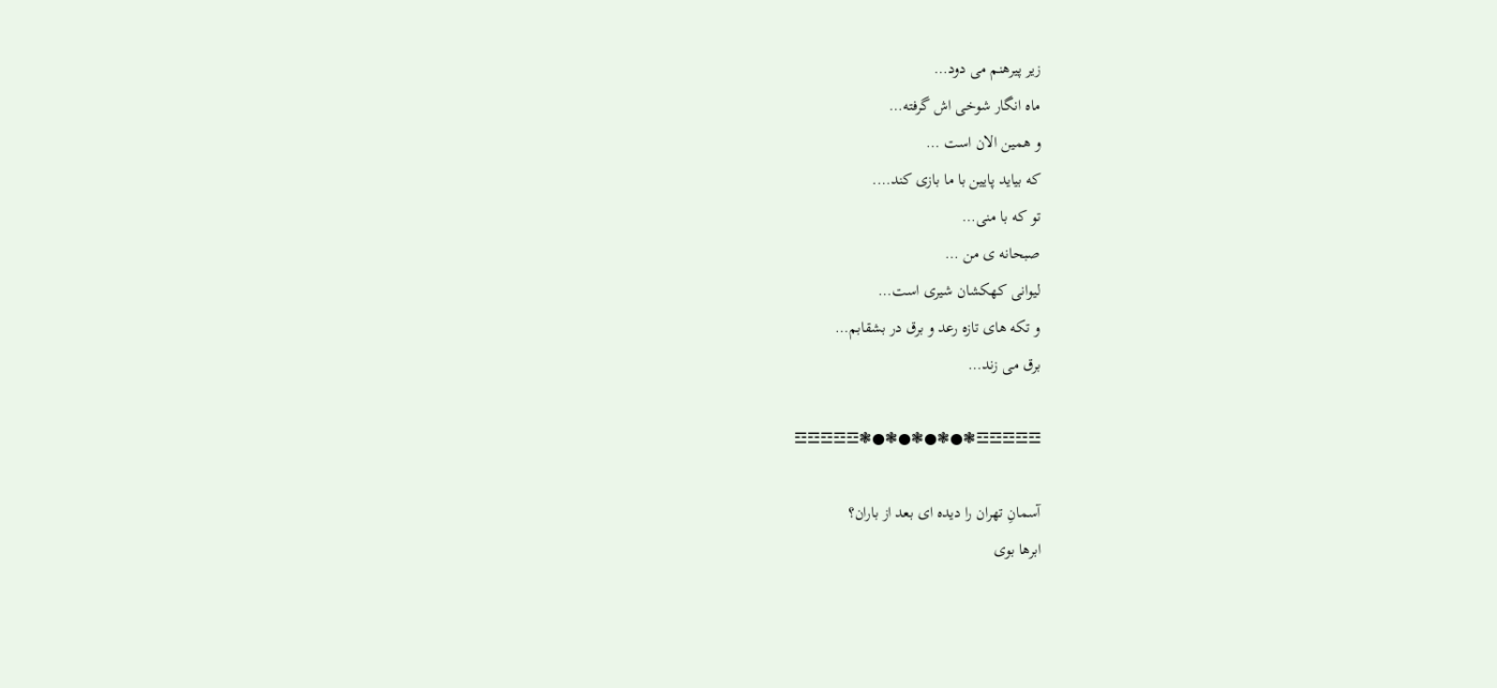زیر پیرهنم می دود…
ماه انگار شوخی اش گرفته…
و همین الان است …
که بیاید پایین با ما بازی کند….
تو که با منی…
صبحانه ی من …
لیوانی کهکشان شیری است…
و تکه های تازه رعد و برق در بشقابم…
برق می زند…

☲☲☲☲☲❃●❃●❃●❃●❃☲☲☲☲☲

آسمانِ تهران را دیده ای بعد از باران؟
ابرها بوی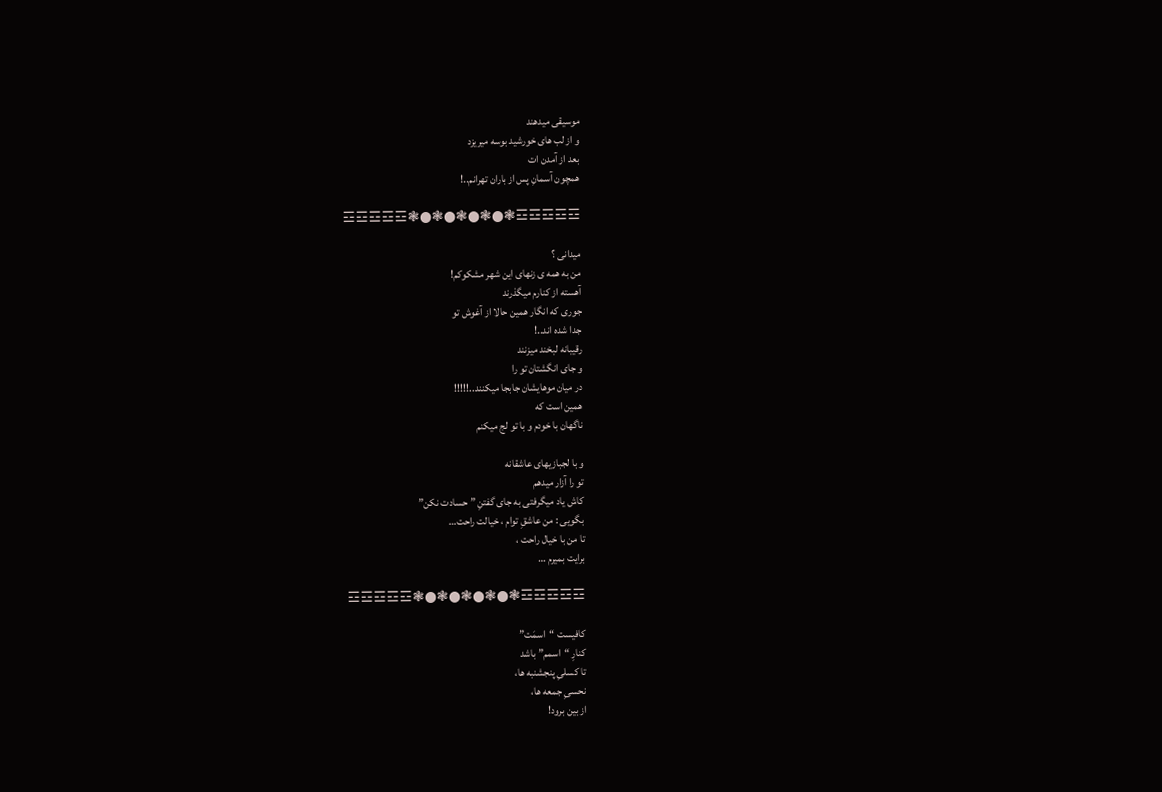موسیقی میدهند
و از لب های خورشید بوسه میریزد
بعد از آمدن ات
همچون آسمانِ پس از باران تهرانم..!

☲☲☲☲☲❃●❃●❃●❃●❃☲☲☲☲☲

ميدانى ؟
من به همه ى زنهاى اين شهر مشكوكم!
آهسته از كنارم ميگذرند
جورى كه انگار همين حالا از آغوش تو
جدا شده اند..!
رقيبانه لبخند ميزنند
و جاى انگشتان تو را
در ميان موهايشان جابجا ميكنند..!!!!!
همين است كه
ناگهان با خودم و با تو لج ميكنم

و با لجبازيهاى عاشقانه
تو را آزار ميدهم
كاش ياد ميگرفتى به جاى گفتنِ ” حسادت نكن”
بگويى : من عاشقِ توام ، خيالت راحت…
تا من با خيال راحت ،
برايت بميرم …

☲☲☲☲☲❃●❃●❃●❃●❃☲☲☲☲☲

كافيست “اسمَت”
كنارِ “اسمم” باشد
تا كسلىِ پنجشنبه ها،
نحسىِ جمعه ها،
از بين برود!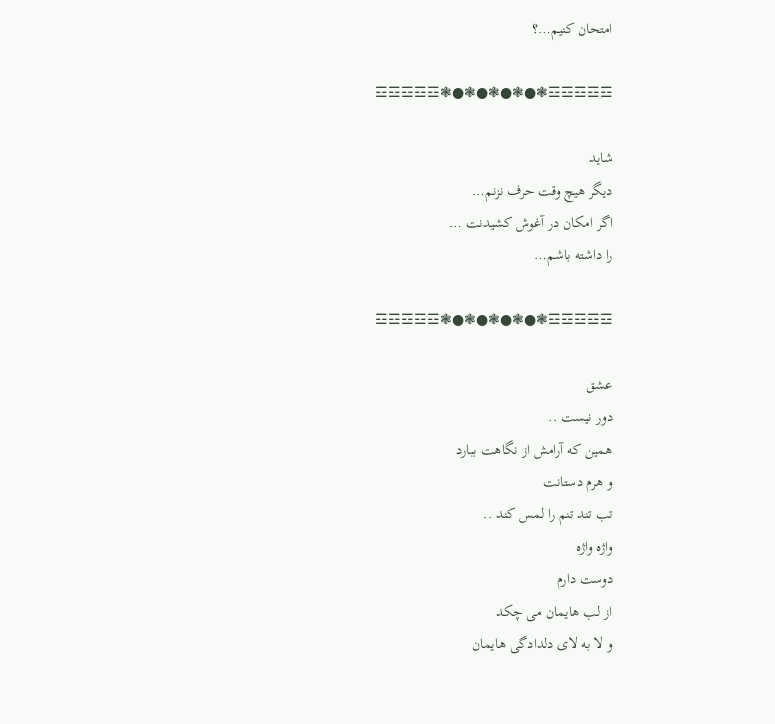امتحان كنيم…؟

☲☲☲☲☲❃●❃●❃●❃●❃☲☲☲☲☲

شاید
دیگر هیچ وقت حرف نزنم…
اگر امکان در آغوش کشیدنت …
را داشته باشم…

☲☲☲☲☲❃●❃●❃●❃●❃☲☲☲☲☲

عشق
دور نيست ..
همين كه آرامش از نگاهت ببارد
و هرم دستانت
تب تند تنم را لمس كند ..
واژه واژه
دوست دارم
از لب هايمان می چكد
و لا به لای دلدادگی هايمان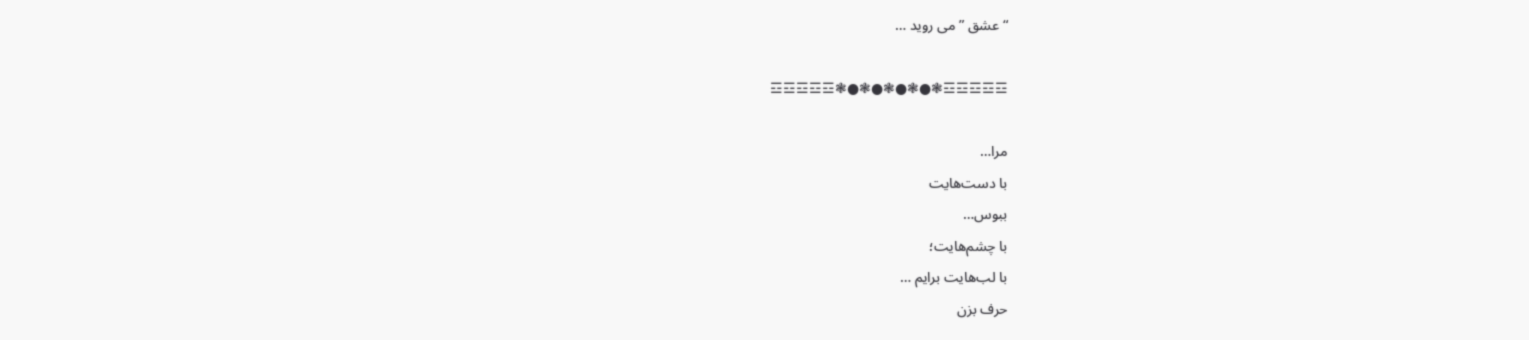“عشق ” می رويد …

☲☲☲☲☲❃●❃●❃●❃●❃☲☲☲☲☲

مرا…
با دست‌هایت
ببوس…
با چشم‌هایت؛
با لب‌هایت برایم …
حرف بزن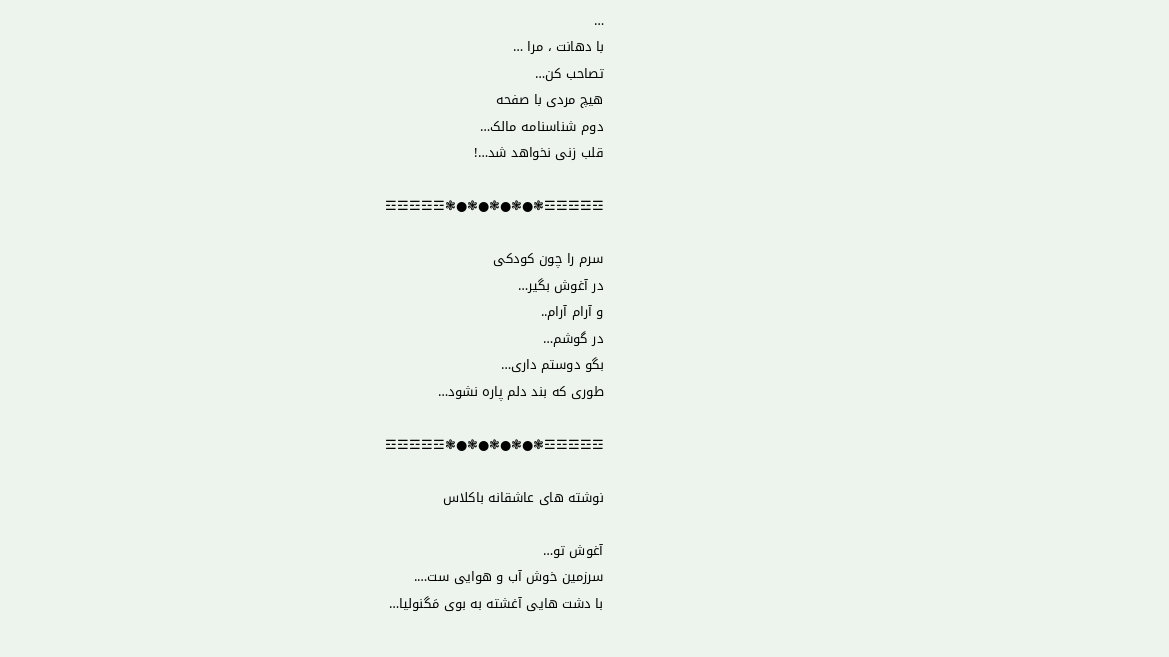…
با دهانت ، مرا …
تصاحب کن…
هیچ مردی با صفحه
دوم شناسنامه مالک…
قلب زنی نخواهد شد…!

☲☲☲☲☲❃●❃●❃●❃●❃☲☲☲☲☲

سرم را چون کودکی
در آغوش بگیر…
و آرام آرام..
در گوشم…
بگو دوستم داری…
طوری که بند دلم پاره نشود…

☲☲☲☲☲❃●❃●❃●❃●❃☲☲☲☲☲

نوشته های عاشقانه باکلاس

آغوش تو…
سرزمین خوش آب و هوایی ست….
با دشت هایی آغشته به بوی مَگنولیا…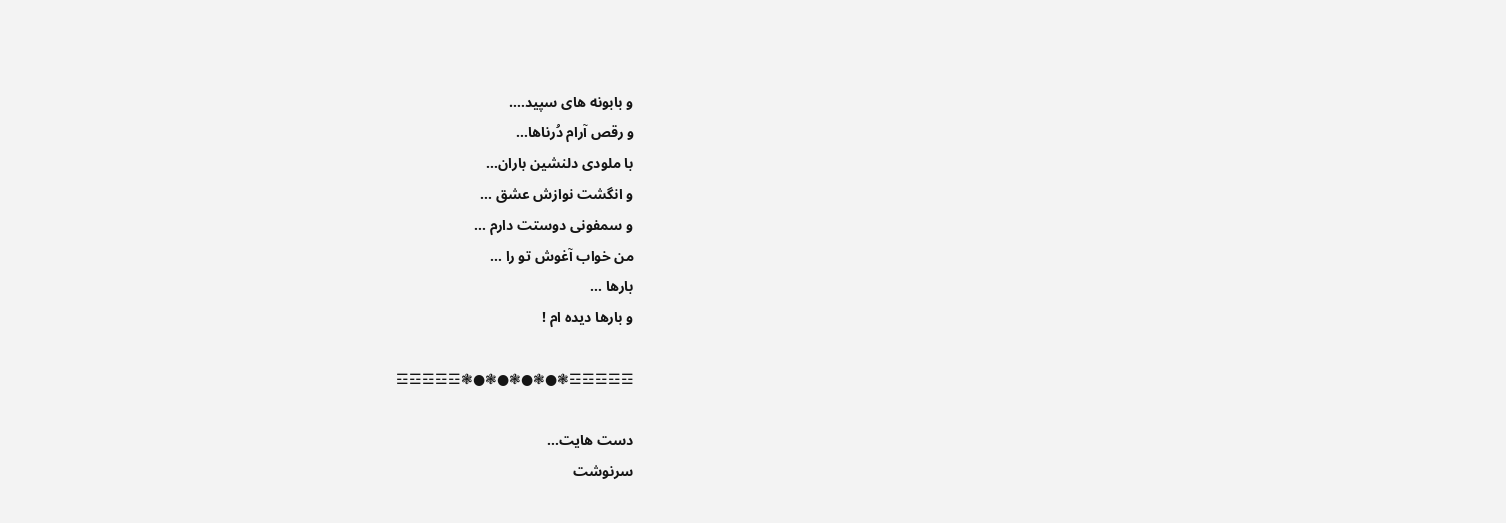و بابونه های سپید….
و رقص آرام دُرناها…
با ملودی دلنشین باران…
و انگشت نوازش عشق …
و سمفونی دوستت دارم …
من خواب آغوش تو را …
بارها …
و بارها دیده ام !

☲☲☲☲☲❃●❃●❃●❃●❃☲☲☲☲☲

دست هایت…
سرنوشت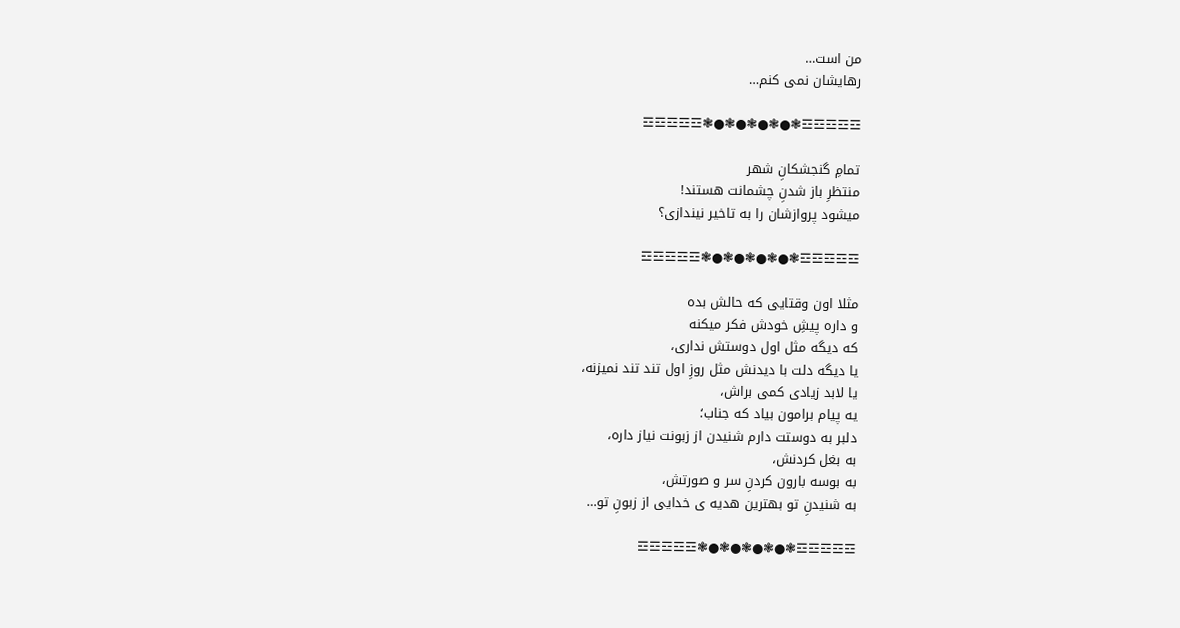من است…
رهایشان نمی کنم…

☲☲☲☲☲❃●❃●❃●❃●❃☲☲☲☲☲

تمامِ گنجشكانِ شهر
منتظرِ باز شدنِ چشمانت هستند!
ميشود پروازشان را به تاخير نيندازى؟

☲☲☲☲☲❃●❃●❃●❃●❃☲☲☲☲☲

مثلا اون وقتایی که حالش بده
و داره پیشِ خودش فکر میکنه
که دیگه مثل اول دوستش نداری،
یا دیگه دلت با دیدنش مثل روزِ اول تند تند نمیزنه،
یا لابد زیادی کمی براش،
یه پیام برامون بیاد که جناب؛
دلبر به دوستت دارم شنیدن از زبونت نیاز داره،
به بغل کردنش،
به بوسه بارون کردنِ سر و صورتش،
به شنیدنِ تو بهترین هدیه ی خدایی از زبونِ تو…

☲☲☲☲☲❃●❃●❃●❃●❃☲☲☲☲☲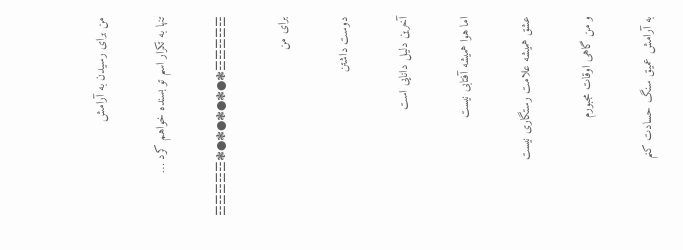من برای رسیدن به آرامش

تنها به تکرار اسم تو بسنده خواهم کرد …

☲☲☲☲☲❃●❃●❃●❃●❃☲☲☲☲☲

برای من

دوست داشتن

آخرین دلیل دانایی است

اما هوا همیشه آفتابی نیست

عشق همیشه علامت رستگاری نیست

و من گاهی اوقات مجبورم

به آرامش عمیق سنگ حسادت کنم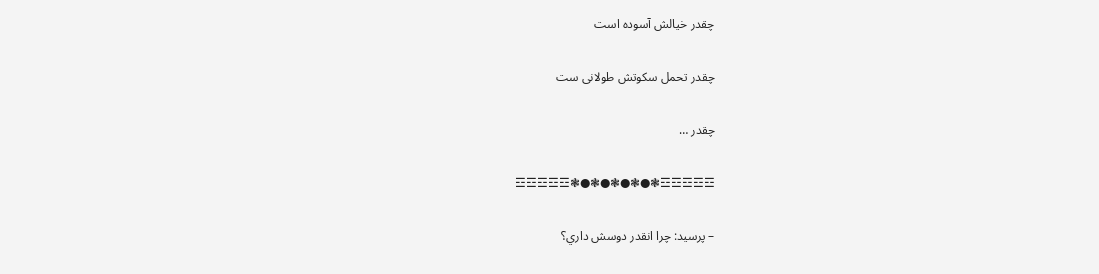چقدر خیالش آسوده است

چقدر تحمل سکوتش طولانی ست

چقدر …

☲☲☲☲☲❃●❃●❃●❃●❃☲☲☲☲☲

– پرسيد: چرا انقدر دوسش داري؟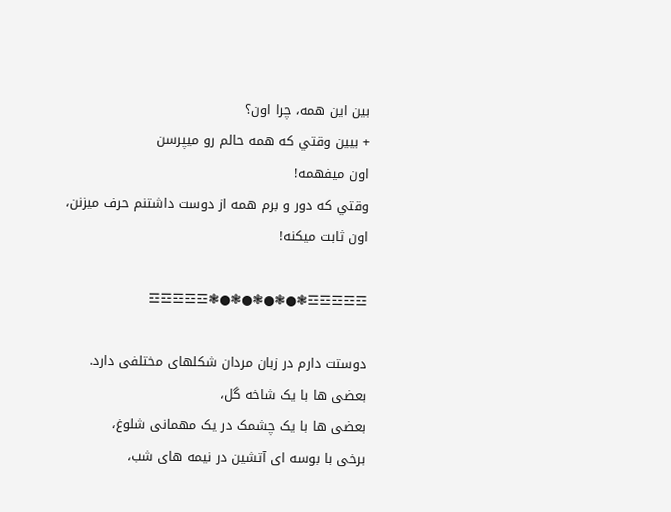بين اين همه، چرا اون؟
+ بيين وقتي كه همه حالم رو ميپرسن
اون ميفهمه!
وقتي كه دور و برم همه از دوست داشتنم حرف ميزنن،
اون ثابت ميكنه!

☲☲☲☲☲❃●❃●❃●❃●❃☲☲☲☲☲

دوستت دارم در زبان مردان شکلهای مختلفی دارد.
بعضی ها با یک شاخه گل،
بعضی ها با یک چشمک در یک مهمانی شلوغ،
برخی با بوسه ای آتشین در نیمه های شب،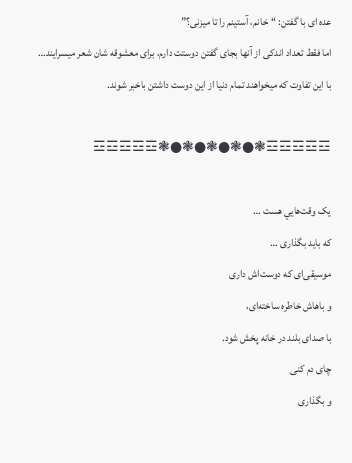عده ای با گفتن: “خانم، آستینم را تا میزنی؟”
اما فقط تعداد اندکی از آنها بجای گفتن دوستت دارم، برای معشوقه شان شعر میسرایند…
با این تفاوت که میخواهند تمام دنیا از این دوست داشتن باخبر شوند.

☲☲☲☲☲❃●❃●❃●❃●❃☲☲☲☲☲

یک وقت‌هايي هست …
که بايد بگذاری …
موسیقی‌ای که دوست‌اش داری
و باهاش خاطره ساخته‌ای،
با صدای بلند در خانه پخش شود.
چای دم کنی
و بگذاری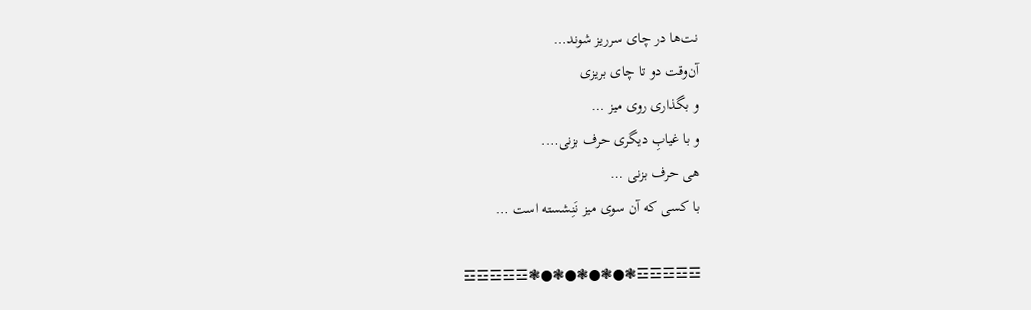نت‌ها در چای سرریز شوند…
آن‌وقت دو تا چای بریزی
و بگذاری روی میز …
و با غيابِ دیگری حرف بزنی….
هی حرف بزنی …
با کسی که آن سوی میز نَنِشسته است …

☲☲☲☲☲❃●❃●❃●❃●❃☲☲☲☲☲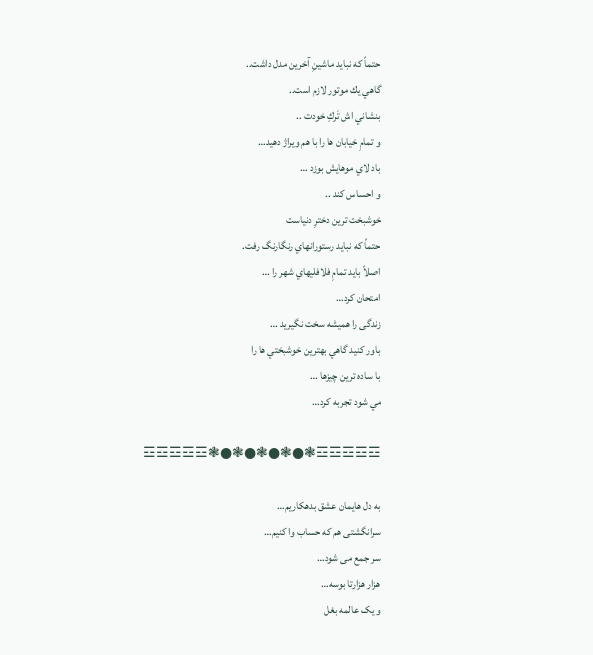حتماً كه نبايد ماشينِ آخرين مدل داشت..
گاهي يك موتور لازم است..
بنشاني اش تَركِ خودت ..
و تمامِ خيابان ها را با هم ويراژ دهيد…
باد لاي موهايش بوزد …
و احساس كند ..
خوشبخت ترين دخترِ دنياست
حتماً كه نبايد رستورانهاي رنگارنگ رفت.
اصلاً بايد تمامِ فلافليهاي شهر را …
امتحان كرد…
زندگی را همیشه سخت نگیرید …
باور كنيد گاهي بهترين خوشبختي ها را
با ساده ترين چيزها …
مي شود تجربه كرد…

☲☲☲☲☲❃●❃●❃●❃●❃☲☲☲☲☲

به دل هایمان عشق بدهکاریم…
سرانگشتی هم که حساب وا کنیم…
سر جمع می شود…
هزار هزارتا بوسه…
و یک عالمه بغل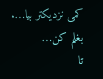کمی نزدیکتر بیا….
بغلم کن…
تا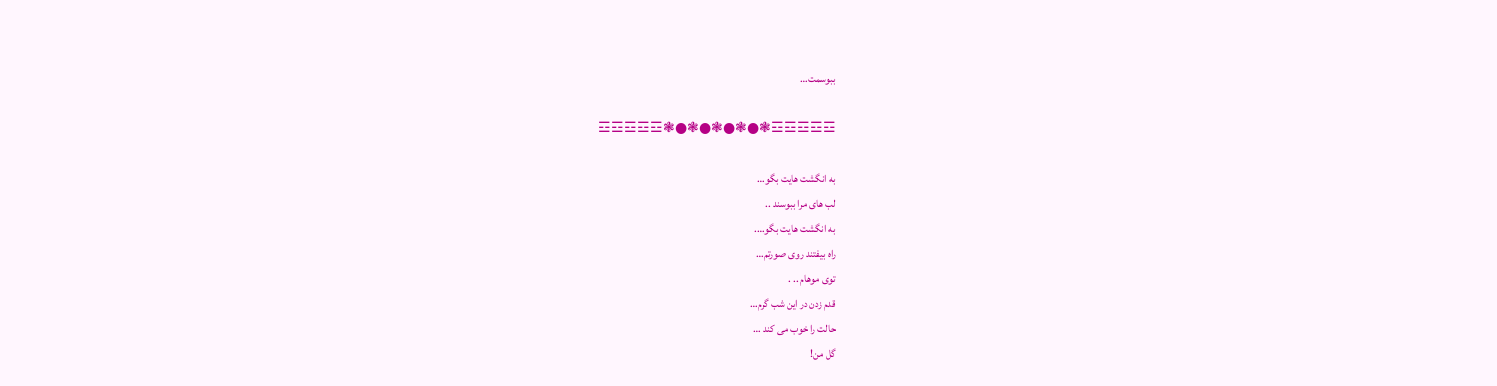ببوسمت…

☲☲☲☲☲❃●❃●❃●❃●❃☲☲☲☲☲

به انگشت هایت بگو…
لب های مرا ببوسند ..
به انگشت هایت بگو….
راه بیفتند روی صورتم…
توی موهام .. .
قدم زدن در این شب گرم…
حالت را خوب می کند …
گل من!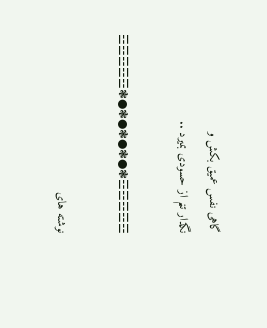گاهی نفس عمیق بکش و
نگذار تنم از حسودی بمیرد ..

☲☲☲☲☲❃●❃●❃●❃●❃☲☲☲☲☲

نوشته های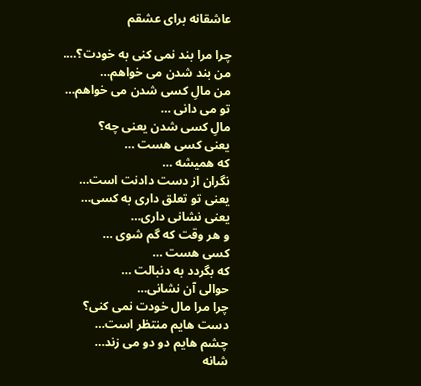عاشقانه برای عشقم

چرا مرا بند نمی کنی به خودت؟….
من بند شدن می خواهم…
من مالِ کسی شدن می خواهم…
تو می دانی …
مالِ کسی شدن یعنی چه؟
یعنی کسی هست …
که همیشه …
نگران از دست دادنت است…
یعنی تو تعلق داری به کسی…
یعنی نشانی داری…
و هر وقت که گم شوی …
کسی هست …
که بگردد به دنبالت …
حوالی آن نشانی…
چرا مرا مال خودت نمی کنی؟
دست هایم منتظر است…
چشم هایم دو دو می زند…
شانه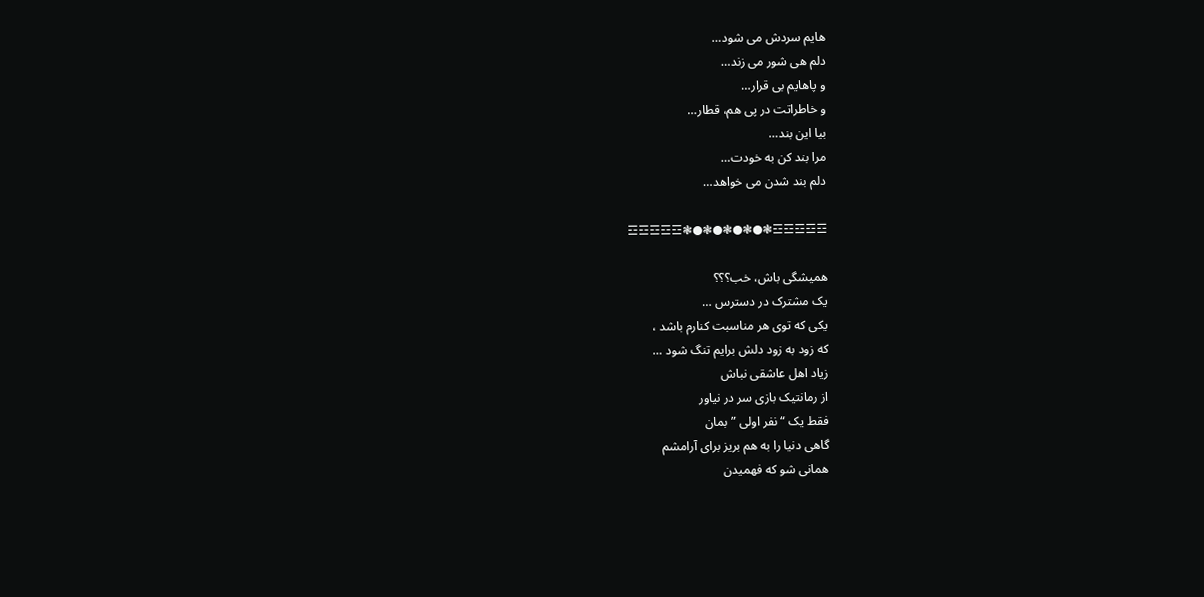هایم سردش می شود…
دلم هی شور می زند…
و پاهایم بی قرار…
و خاطراتت در پی هم، قطار…
بیا این بند…
مرا بند کن به خودت…
دلم بند شدن می خواهد…

☲☲☲☲☲❃●❃●❃●❃●❃☲☲☲☲☲

همیشگی باش، خب؟؟؟
یک مشترک در دسترس …
یکی که توی هر مناسبت کنارم باشد ،
که زود به زود دلش برایم تنگ شود …
زیاد اهل عاشقی نباش
از رمانتیک بازی سر در نیاور
فقط یک “نفر اولی ” بمان
گاهی دنیا را به هم بریز برای آرامشم
همانی شو که فهمیدن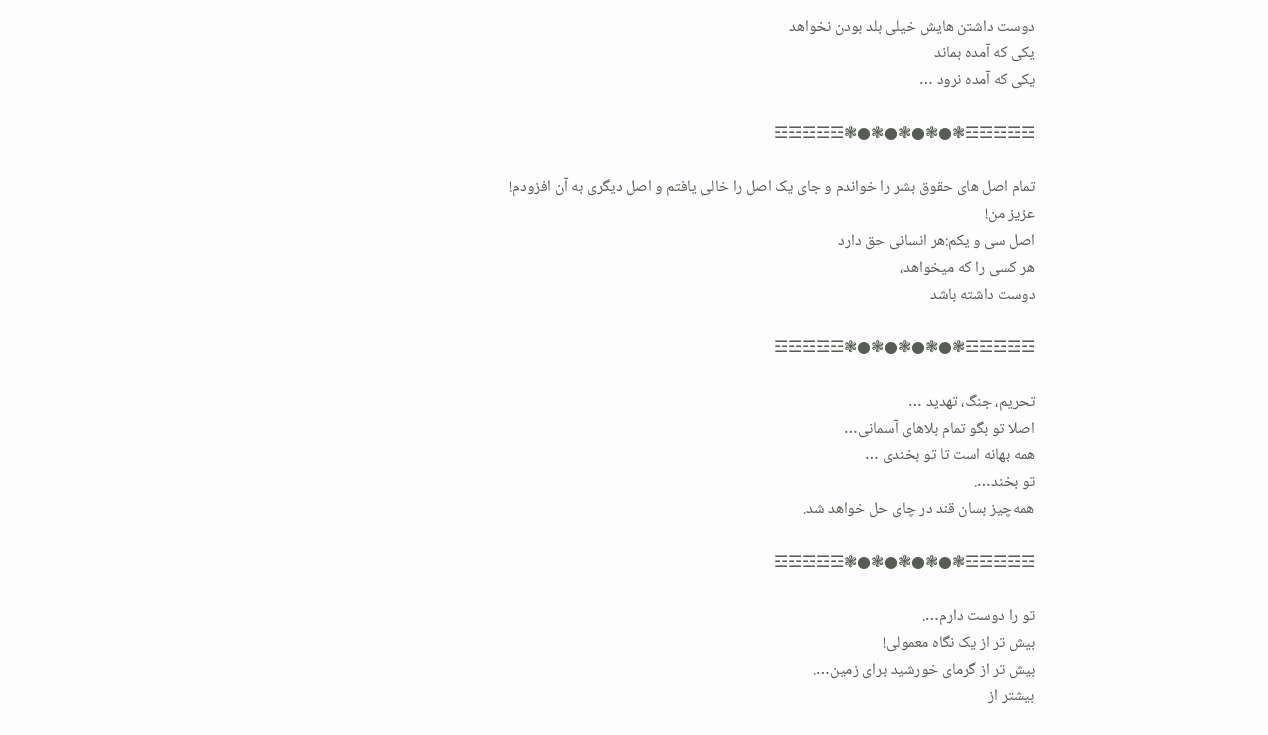دوست داشتن هایش خیلی بلد بودن نخواهد
یکی که آمده بماند
یکی که آمده نرود …

☲☲☲☲☲❃●❃●❃●❃●❃☲☲☲☲☲

تمام اصل های حقوق بشر را خواندم و جای یک اصل را خالی یافتم و اصل دیگری به آن افزودم!
عزیز من!
اصل سی و یکم:هر انسانی حق دارد
هر کسی را که میخواهد،
دوست داشته باشد

☲☲☲☲☲❃●❃●❃●❃●❃☲☲☲☲☲

تحریم، جنگ، تهدید …
اصلا تو بگو تمام بلاهای آسمانی…
همه بهانه‌ است تا تو بخندی …
تو بخند….
همه‌چیز بسان قند در چای حل خواهد شد.

☲☲☲☲☲❃●❃●❃●❃●❃☲☲☲☲☲

تو را دوست دارم….
بیش تر از یک نگاه معمولی!
بیش تر از گرمای خورشید برای زمین….
بیشتر از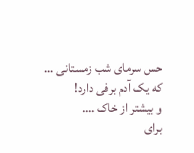حس سرمای شب زمستانی …
که یک آدم برفی دارد!
و بیشتر از خاک ….
برای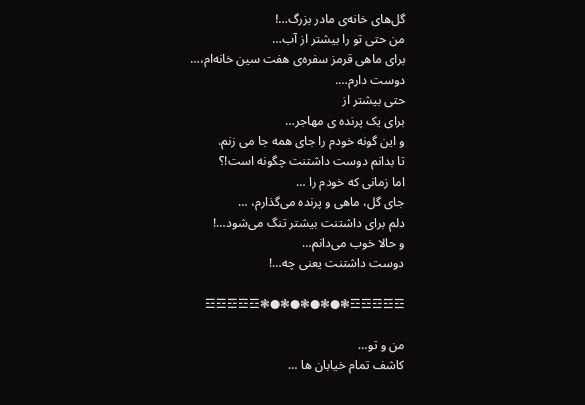گل‌های خانه‌ی مادر بزرگ…!
من حتی تو را بیشتر از آب…
برای ماهی قرمز سفره‌ی هفت سین خانه‌ام،…
دوست دارم….
حتی بیشتر از
برای یک پرنده ی مهاجر…
و این گونه خودم را جای همه جا می زنم.
تا بدانم دوست داشتنت چگونه است!؟
اما زمانی که خودم را …
جای گل، ماهی و پرنده می‌گذارم، …
دلم برای داشتنت بیشتر تنگ می‌شود…!
و حالا خوب می‌دانم…
دوست داشتنت یعنی چه…!

☲☲☲☲☲❃●❃●❃●❃●❃☲☲☲☲☲

من و تو…
کاشف تمام خیابان ها …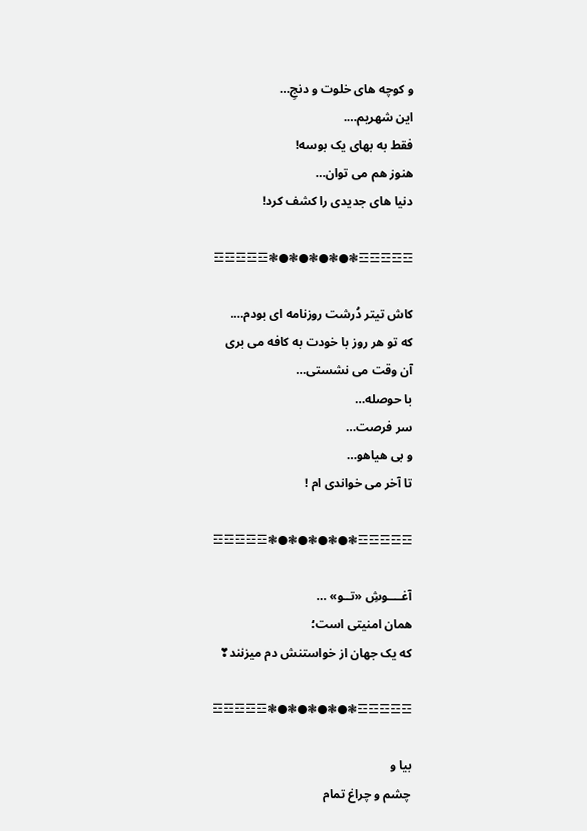و کوچه های خلوت و دنجِ…
این شهریم….
فقط به بهای یک بوسه!
هنوز هم می توان…
دنیا های جدیدی را کشف کرد!

☲☲☲☲☲❃●❃●❃●❃●❃☲☲☲☲☲

کاش تیتر دُرشت روزنامه ای بودم….
که تو هر روز با خودت به کافه می بری
آن وقت می نشستی…
با حوصله…
سر فرصت…
و بی هیاهو…
تا آخر می خواندی ام !

☲☲☲☲☲❃●❃●❃●❃●❃☲☲☲☲☲

آغــــوشِ «تــو» …
همان امنیتی است؛
که یک جهان از خواستنش دم میزنند❣

☲☲☲☲☲❃●❃●❃●❃●❃☲☲☲☲☲

بیا و
چشم و چراغ تمام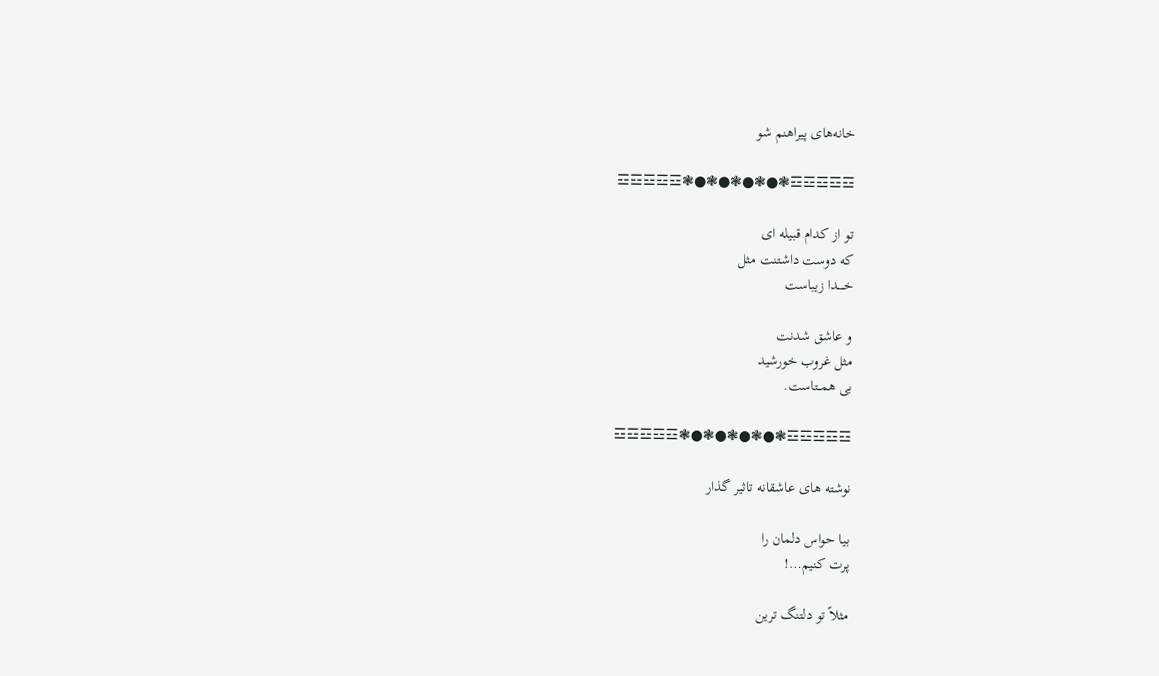خانه‌های پیراهنم شو

☲☲☲☲☲❃●❃●❃●❃●❃☲☲☲☲☲

تو از کدام قبیله ای
که دوست داشتنت مثل
خـــــدا زیباست

و عاشق شدنت
مثل غروب خورشید
بی همــتاست.

☲☲☲☲☲❃●❃●❃●❃●❃☲☲☲☲☲

نوشته های عاشقانه تاثیر گذار

بیا حواس دلمان را
پرت کنیم…!

مثلاً تو دلتنگ ترین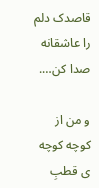قاصدک دلم را عاشقانه صدا کن….

و من از کوچه کوچه ی قطبِ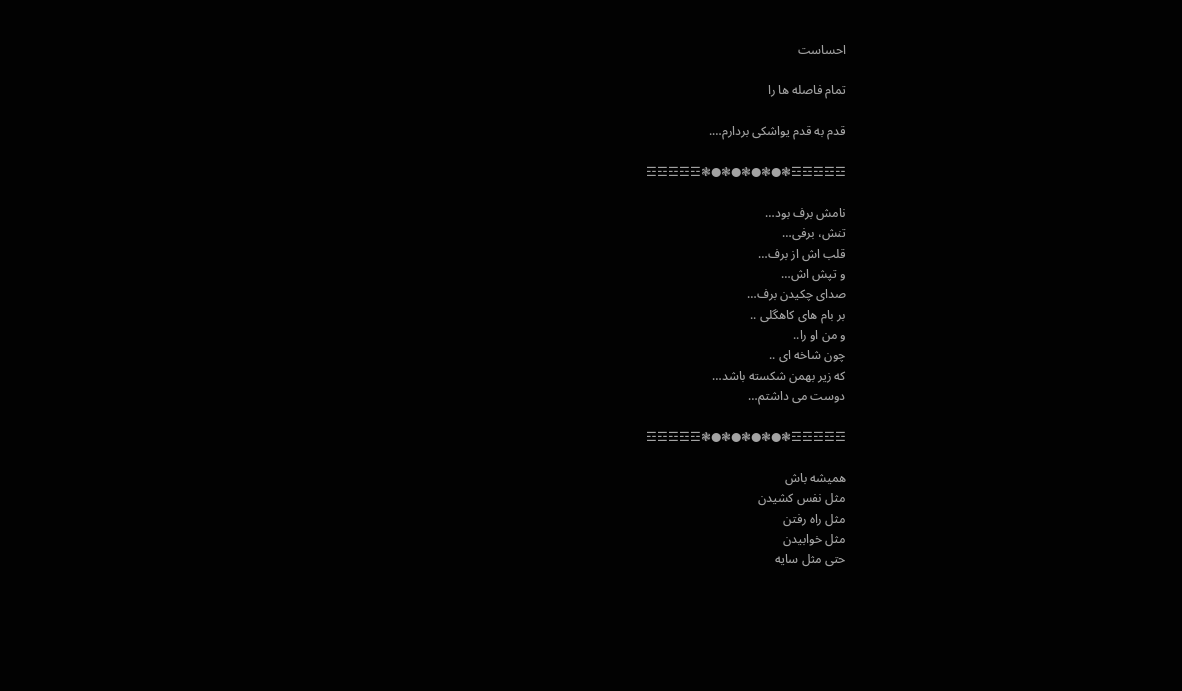احساست

تمام فاصله ها را

قدم به قدم یواشکی بردارم….

☲☲☲☲☲❃●❃●❃●❃●❃☲☲☲☲☲

نامش برف بود…
تنش، برفی…
قلب اش از برف…
و تپش اش…
صدای چکیدن برف…
بر بام های کاهگلی ..
و من او را..
چون شاخه ای ..
که زیر بهمن شکسته باشد…
دوست می داشتم…

☲☲☲☲☲❃●❃●❃●❃●❃☲☲☲☲☲

هميشه باش
مثل نفس كشيدن
مثل راه رفتن
مثل خوابيدن
حتى مثل سايه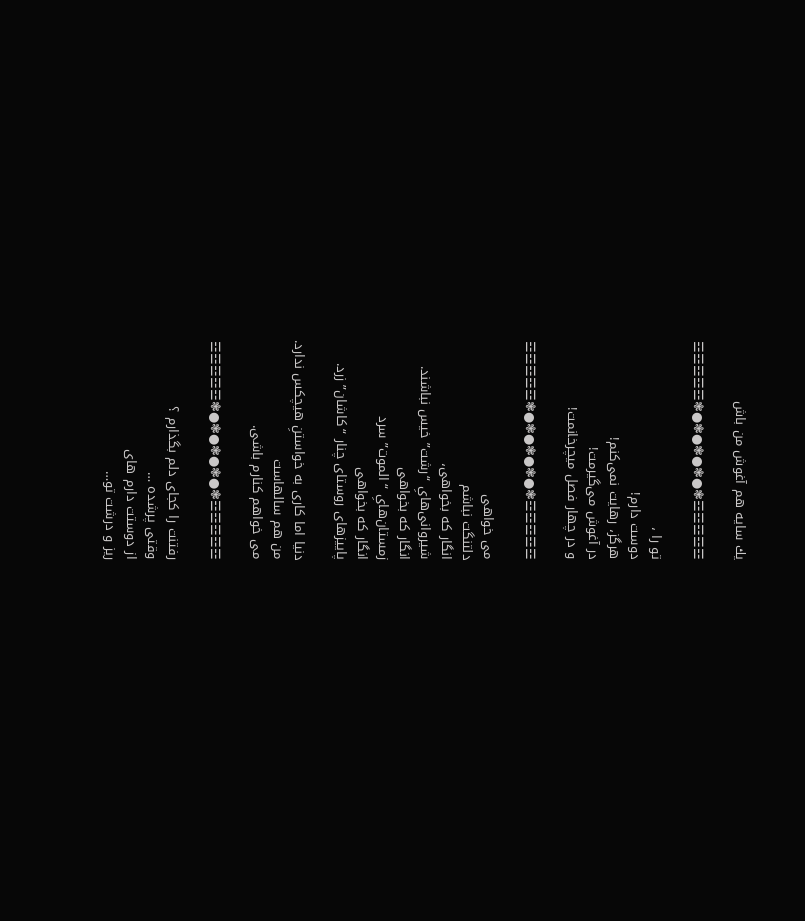يك سايه هم آغوش من باش

☲☲☲☲☲❃●❃●❃●❃●❃☲☲☲☲☲

تو را ،
دوست دارم!
هرگز، رهایت نمی‌کنم!
در آغوش می‌گیرمت!
و در چهار فصل میچرخانمت!

☲☲☲☲☲❃●❃●❃●❃●❃☲☲☲☲☲

می خواهی
دلتنگت نباشم
انگار که بخواهی،
شیروانی‌هایِ “رشت” خیس نباشند.
انگار که بخواهی
زمستان‌هایِ “الموت” سرد
انگار که بخواهی
پاییزهای روستای چنار “کاشان” زرد.

دنیا اما کاری به خواستنِ هیچکس ندارد.
من هم سالهاست
می خواهم کنارم باشی.

☲☲☲☲☲❃●❃●❃●❃●❃☲☲☲☲☲

رفتنت را کجای دلم بگذارم ؟
وقتی پرشده …
از دوستت دارم های
ریز و درشت تو…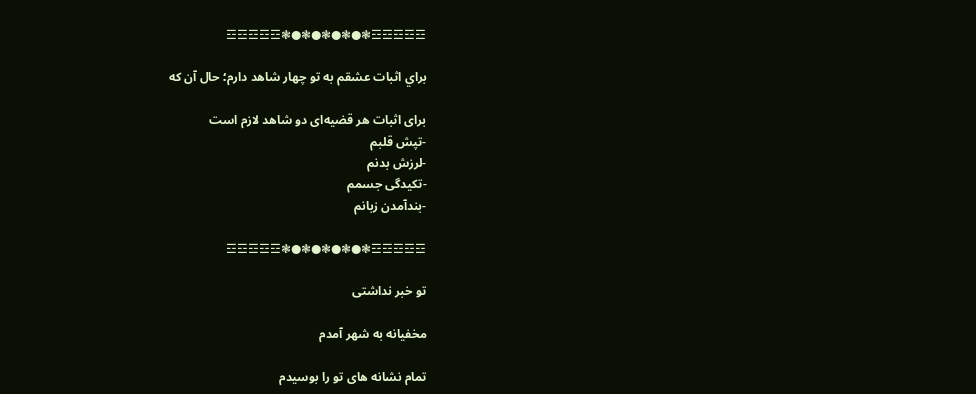☲☲☲☲☲❃●❃●❃●❃●❃☲☲☲☲☲

براي اثبات عشقم به تو چهار شاهد دارم؛ حال آن که

برای اثبات هر قضیه‌ای دو شاهد لازم است
-تپش قلبم
-لرزش بدنم
-تکیدگی جسمم
-بندآمدن زبانم

☲☲☲☲☲❃●❃●❃●❃●❃☲☲☲☲☲

تو خبر نداشتی

مخفیانه به شهر آمدم

تمام نشانه های تو را بوسیدم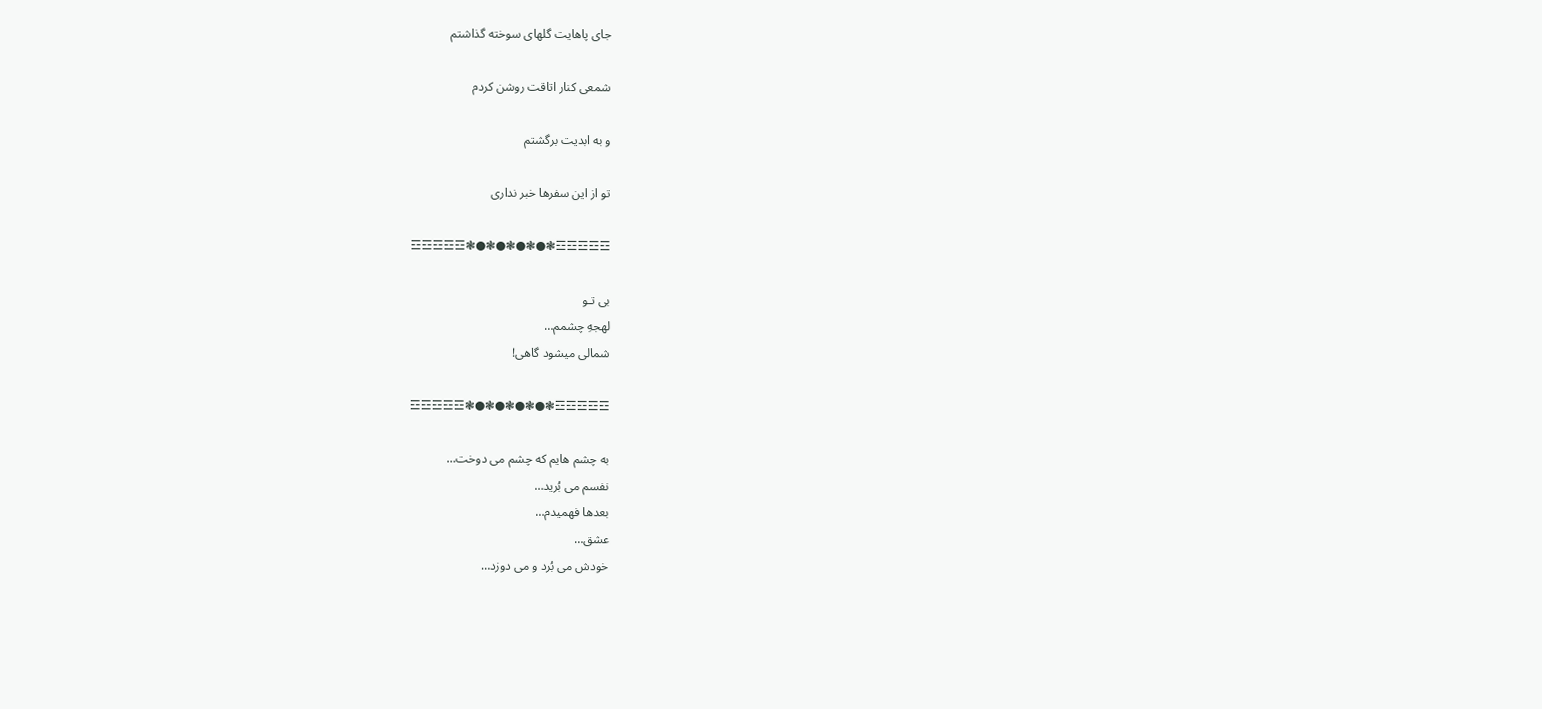جای پاهایت گلهای سوخته گذاشتم

شمعی كنار اتاقت روشن كردم

و به ابدیت برگشتم

تو از این سفرها خبر نداری

☲☲☲☲☲❃●❃●❃●❃●❃☲☲☲☲☲

بی تـو
لهجهِ چشمم…
شمالی ميشود گاهی!

☲☲☲☲☲❃●❃●❃●❃●❃☲☲☲☲☲

به چشم هایم که چشم می دوخت…
نفسم می بُرید…
بعدها فهمیدم…
عشق…
خودش می بُرد و می دوزد…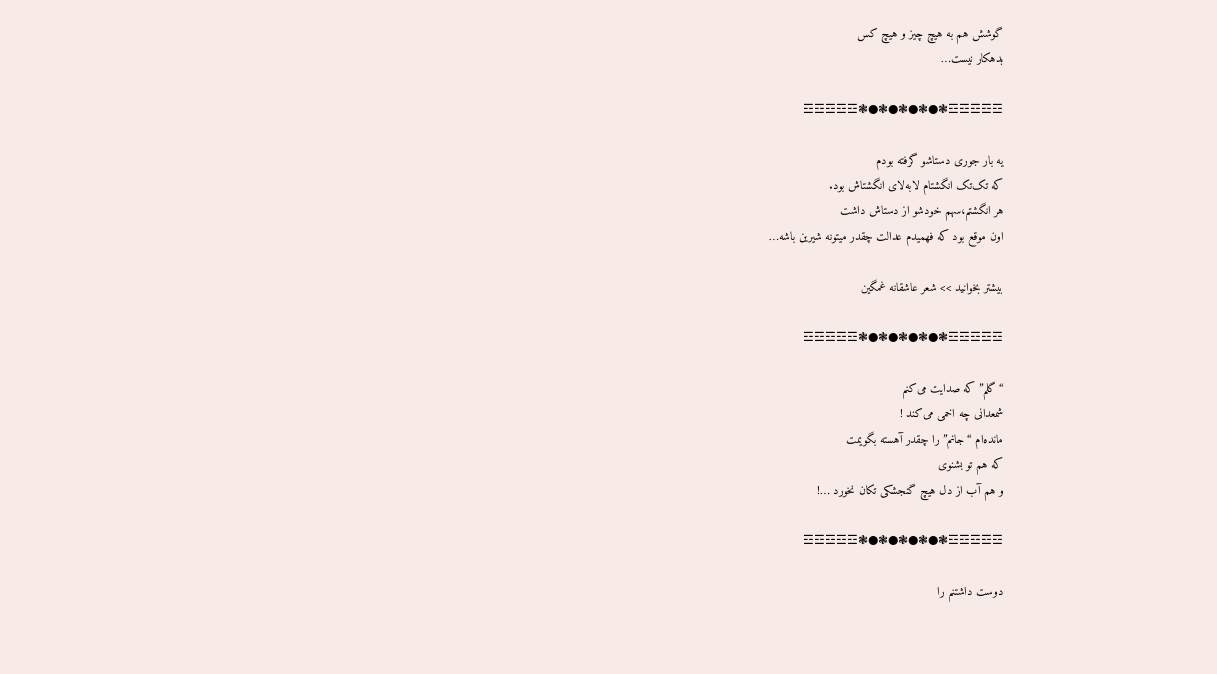گوشش هم به هیچ چیز و هیچ کس
بدهکار نیست…

☲☲☲☲☲❃●❃●❃●❃●❃☲☲☲☲☲

یه بار جوری دستاشو گرفته بودم
که تک‌تک انگشتام لابه‌لای انگشتاش بود.
هر انگشتم،سهم خودشو از دستاش داشت
اون موقع بود که فهمیدم عدالت چقدر میتونه شیرین باشه…

بیشتر بخوانید >> شعر عاشقانه غمگین

☲☲☲☲☲❃●❃●❃●❃●❃☲☲☲☲☲

“گلم” که صدایت می‌کنم
شمعدانی چه اخمی می‌کند !
مانده‌ام “جانم” را چقدر آهسته بگویمت
که هم تو بشنوی
و هم آب از دل هیچ گنجشکی تکان نخورد …!

☲☲☲☲☲❃●❃●❃●❃●❃☲☲☲☲☲

دوست داشتنم را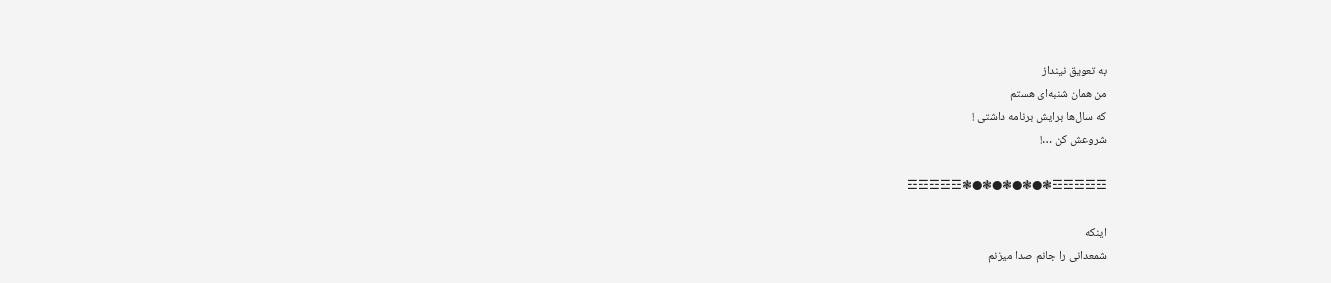به تعویق نینداز
من همان شنبه‌ای هستم
که سال‌ها برایش برنامه داشتی !
شروعش کن …!

☲☲☲☲☲❃●❃●❃●❃●❃☲☲☲☲☲

اینکه
شمعدانی را جانم صدا میزنم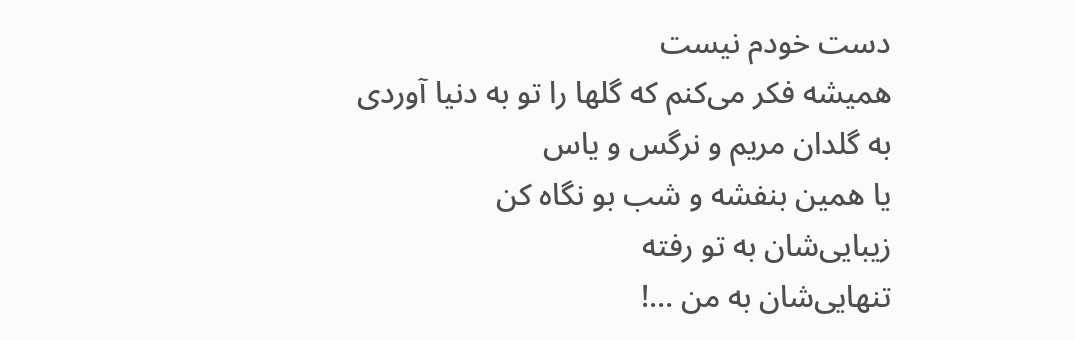دست خودم نیست
همیشه فکر می‌کنم که گلها را تو به دنیا آوردی
به گلدان مریم و نرگس و یاس
یا همین بنفشه و شب بو نگاه کن
زیبایی‌شان به تو رفته
تنهایی‌شان به من …!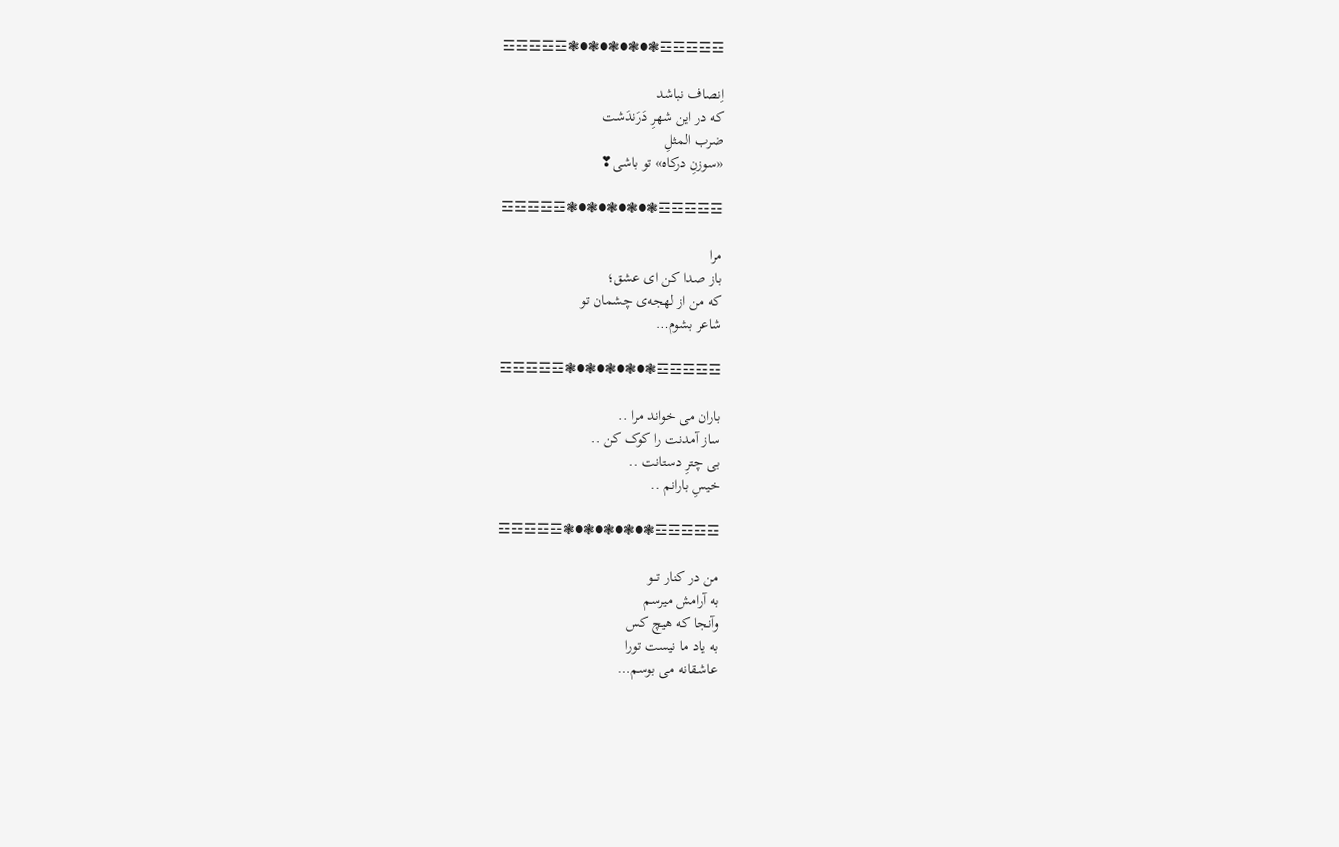☲☲☲☲☲❃●❃●❃●❃●❃☲☲☲☲☲

اِنصاف نباشد
که در این شهرِ دَرَندَشت
ضرب المثلِ
«سوزنِ درکاه» تو باشی❣

☲☲☲☲☲❃●❃●❃●❃●❃☲☲☲☲☲

مرا
باز صدا کن ای عشق؛
که من از لهجه‌ی چشمان تو
شاعر بشوم…

☲☲☲☲☲❃●❃●❃●❃●❃☲☲☲☲☲

باران می خواند مرا ..
ساز آمدنت را کوک کن ..
بی چترِ دستانت ..
خیسِ بارانم ..

☲☲☲☲☲❃●❃●❃●❃●❃☲☲☲☲☲

من در کنار تـــو
به آرامش میرسم
وآنجا که هیچ کس
به یاد ما نیست تورا
عاشـقانه می بوسم…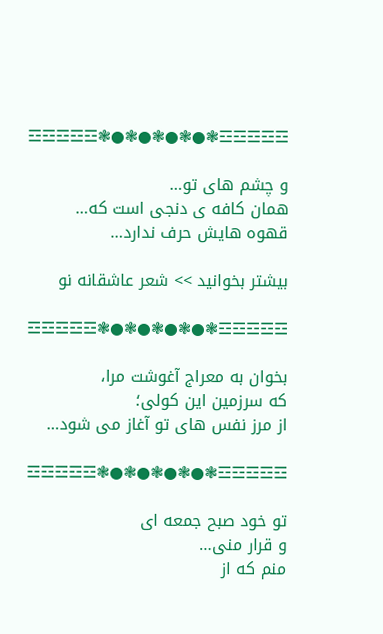☲☲☲☲☲❃●❃●❃●❃●❃☲☲☲☲☲

و چشم های تو…
همان کافه ی دنجی است که…
قهوه هایش حرف ندارد…

بیشتر بخوانید >> شعر عاشقانه نو

☲☲☲☲☲❃●❃●❃●❃●❃☲☲☲☲☲

بخوان به معراج آغوشت مرا،
که سرزمین این کولی؛
از مرز نفس های تو آغاز می شود…

☲☲☲☲☲❃●❃●❃●❃●❃☲☲☲☲☲

تو خود صبح جمعه ای
و قرار منی…
منم که از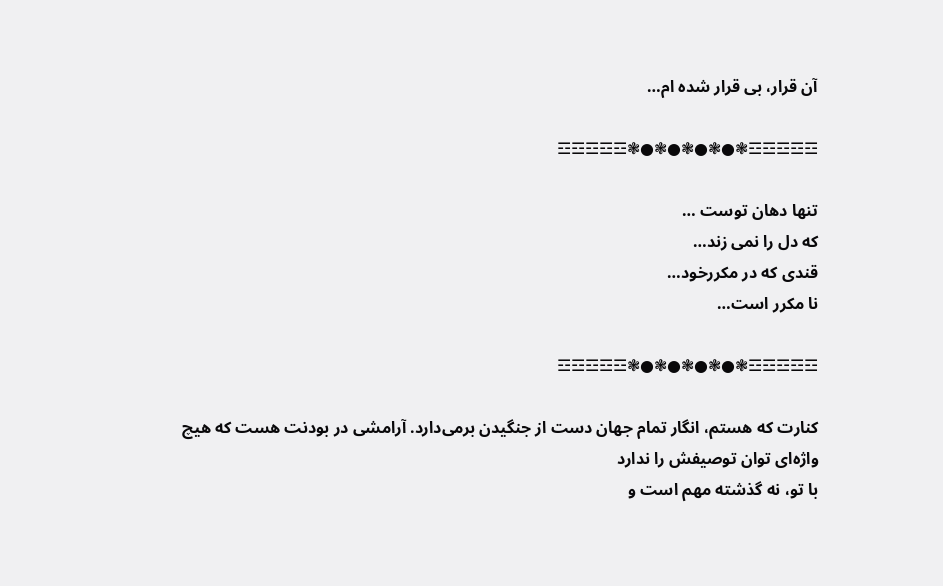آن قرار، بی قرار شده ام…

☲☲☲☲☲❃●❃●❃●❃●❃☲☲☲☲☲

تنها دهان توست …
که دل را نمی زند…
قندی که در مکررخود…
نا مکرر است…

☲☲☲☲☲❃●❃●❃●❃●❃☲☲☲☲☲

کنارت که هستم، انگار تمام جهان دست از جنگیدن برمی‌دارد. آرامشی در بودنت هست که هیچ واژه‌ای توان توصیفش را ندارد
با تو، نه گذشته مهم است و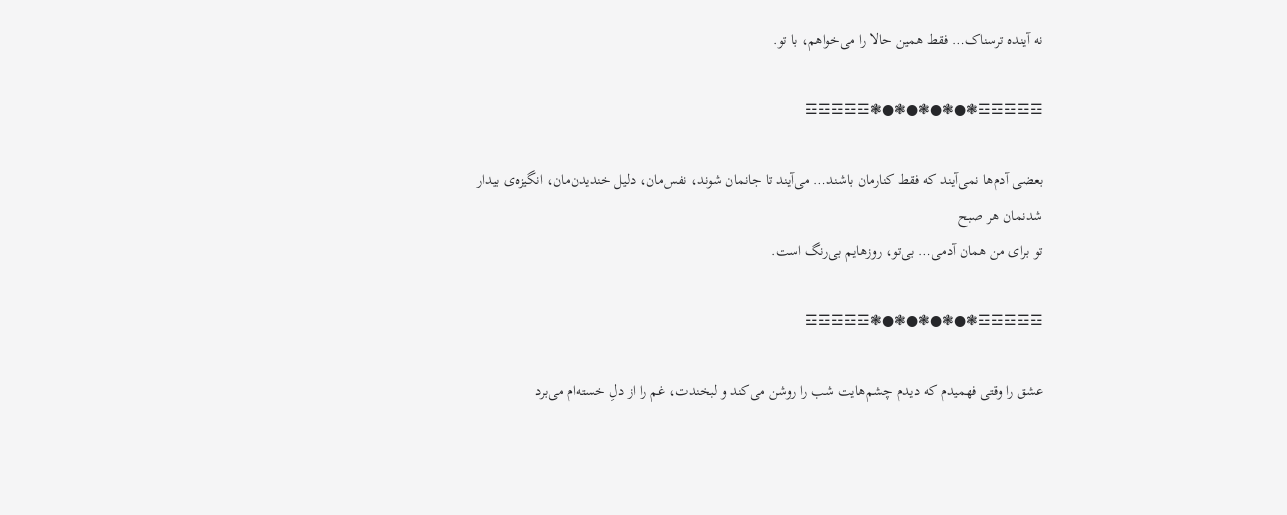نه آینده ترسناک… فقط همین حالا را می‌خواهم، با تو.

☲☲☲☲☲❃●❃●❃●❃●❃☲☲☲☲☲

بعضی آدم‌ها نمی‌آیند که فقط کنارمان باشند… می‌آیند تا جانمان شوند، نفس‌مان، دلیل خندیدن‌مان، انگیزه‌ی بیدار شدنمان هر صبح
تو برای من همان آدمی… بی‌تو، روزهایم بی‌رنگ است.

☲☲☲☲☲❃●❃●❃●❃●❃☲☲☲☲☲

عشق را وقتی فهمیدم که دیدم چشم‌هایت شب را روشن می‌کند و لبخندت، غم را از دلِ خسته‌ام می‌برد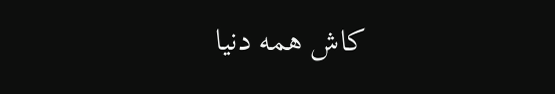کاش همه دنیا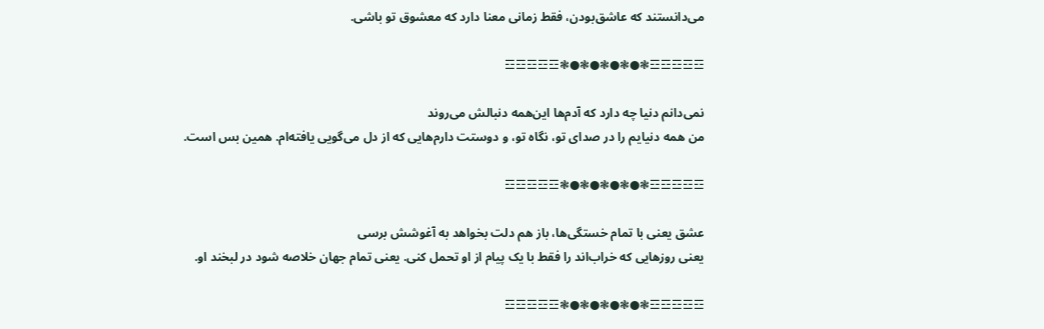می‌دانستند که عاشق‌بودن، فقط زمانی معنا دارد که معشوق تو باشی.

☲☲☲☲☲❃●❃●❃●❃●❃☲☲☲☲☲

نمی‌دانم دنیا چه دارد که آدم‌ها این‌همه دنبالش می‌روند
من همه دنیایم را در صدای تو، نگاه تو، و دوستت دارم‌هایی که از دل می‌گویی یافته‌ام. همین بس است.

☲☲☲☲☲❃●❃●❃●❃●❃☲☲☲☲☲

عشق یعنی با تمام خستگی‌ها، باز هم دلت بخواهد به آغوشش برسی
یعنی روزهایی که خراب‌اند را فقط با یک پیام از او تحمل کنی. یعنی تمام جهان خلاصه شود در لبخند او.

☲☲☲☲☲❃●❃●❃●❃●❃☲☲☲☲☲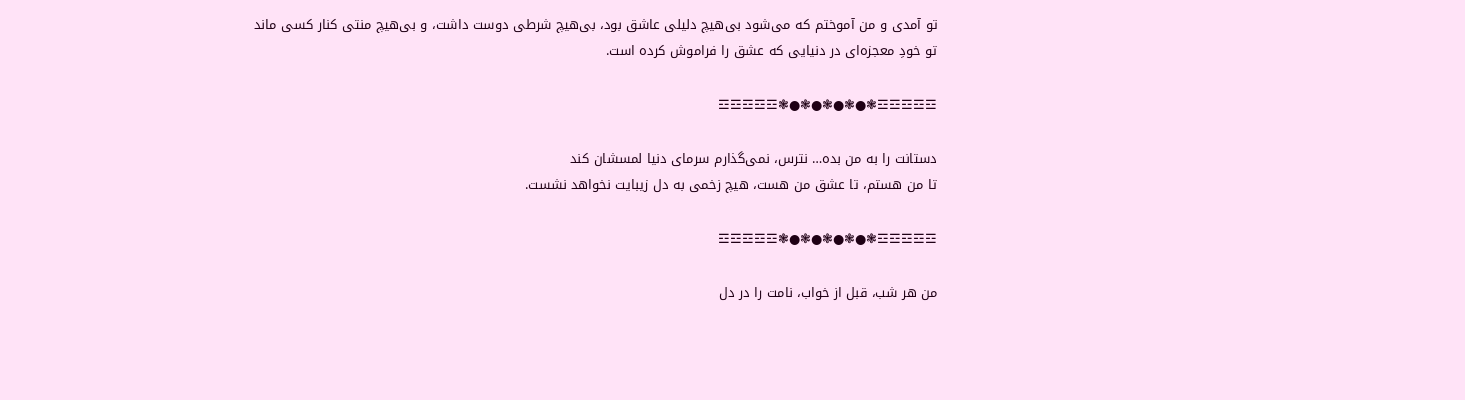تو آمدی و من آموختم که می‌شود بی‌هیچ دلیلی عاشق بود، بی‌هیچ شرطی دوست داشت، و بی‌هیچ منتی کنار کسی ماند
تو خودِ معجزه‌ای در دنیایی که عشق را فراموش کرده است.

☲☲☲☲☲❃●❃●❃●❃●❃☲☲☲☲☲

دستانت را به من بده… نترس، نمی‌گذارم سرمای دنیا لمسشان کند
تا من هستم، تا عشق من هست، هیچ زخمی به دل زیبایت نخواهد نشست.

☲☲☲☲☲❃●❃●❃●❃●❃☲☲☲☲☲

من هر شب، قبل از خواب، نامت را در دل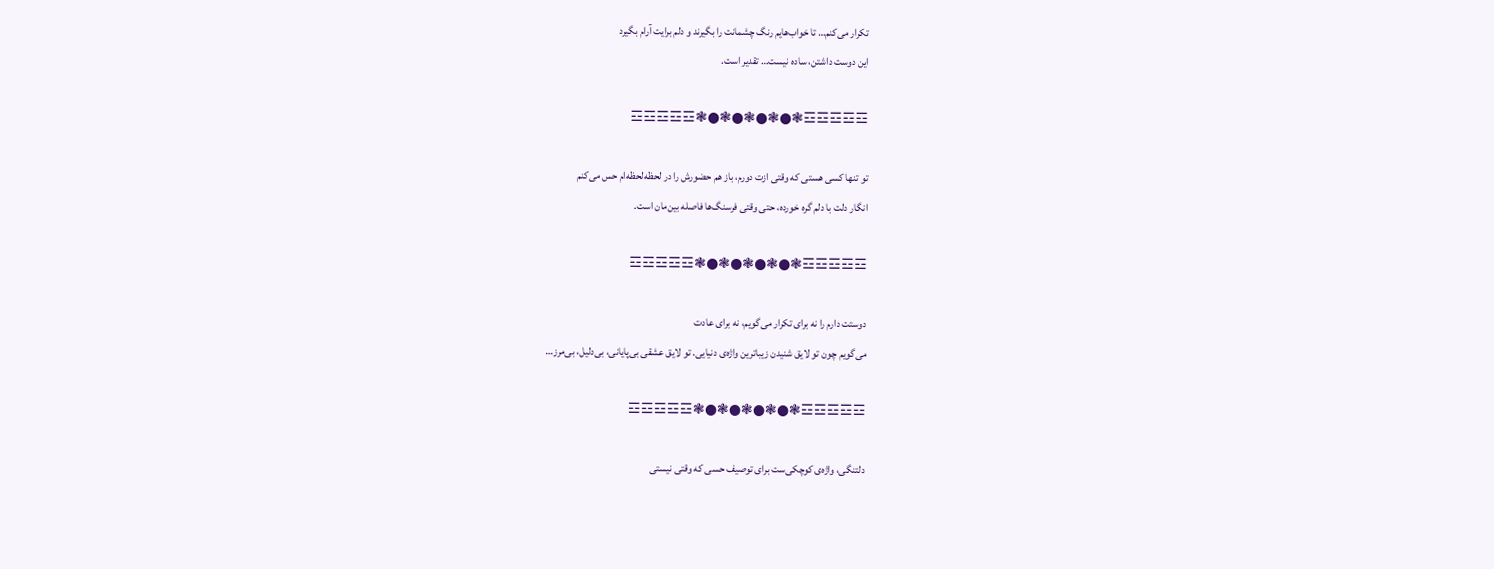تکرار می‌کنم… تا خواب‌هایم رنگ چشمانت را بگیرند و دلم برایت آرام بگیرد
این دوست داشتن، ساده نیست… تقدیر است.

☲☲☲☲☲❃●❃●❃●❃●❃☲☲☲☲☲

تو تنها کسی هستی که وقتی ازت دورم، باز هم حضورش را در لحظه‌لحظه‌ام حس می‌کنم
انگار دلت با دلم گره خورده، حتی وقتی فرسنگ‌ها فاصله بین‌مان است.

☲☲☲☲☲❃●❃●❃●❃●❃☲☲☲☲☲

دوستت دارم را نه برای تکرار می‌گویم، نه برای عادت
می‌گویم چون تو لایق شنیدن زیباترین واژه‌ی دنیایی. تو لایق عشقی بی‌پایانی، بی‌دلیل، بی‌مرز…

☲☲☲☲☲❃●❃●❃●❃●❃☲☲☲☲☲

دلتنگی، واژه‌ی کوچکی‌ست برای توصیف حسی که وقتی نیستی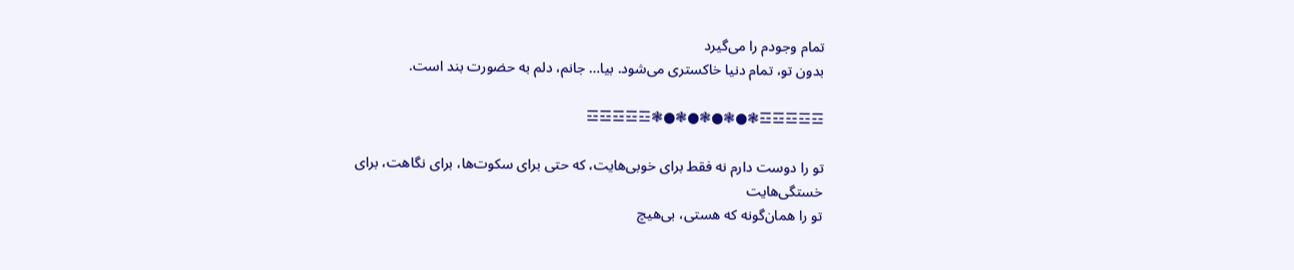تمام وجودم را می‌گیرد
بدون تو، تمام دنیا خاکستری می‌شود. بیا… جانم، دلم به حضورت بند است.

☲☲☲☲☲❃●❃●❃●❃●❃☲☲☲☲☲

تو را دوست دارم نه فقط برای خوبی‌هایت، که حتی برای سکوت‌ها، برای نگاهت، برای خستگی‌هایت
تو را همان‌گونه که هستی، بی‌هیچ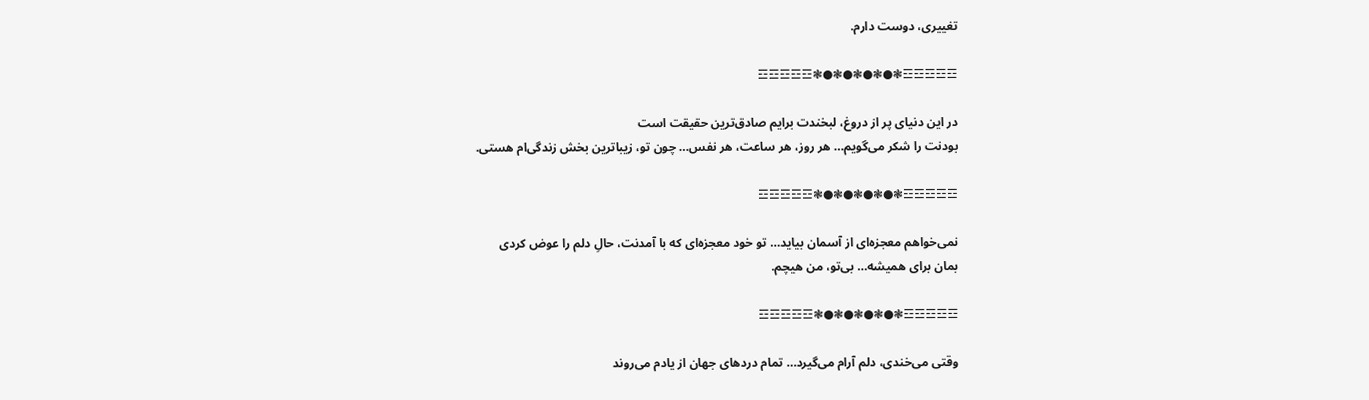تغییری، دوست دارم.

☲☲☲☲☲❃●❃●❃●❃●❃☲☲☲☲☲

در این دنیای پر از دروغ، لبخندت برایم صادق‌ترین حقیقت است
بودنت را شکر می‌گویم… هر روز، هر ساعت، هر نفس… چون تو، زیباترین بخش زندگی‌ام هستی.

☲☲☲☲☲❃●❃●❃●❃●❃☲☲☲☲☲

نمی‌خواهم معجزه‌ای از آسمان بیاید… تو خود معجزه‌ای که با آمدنت، حالِ دلم را عوض کردی
بمان برای همیشه… بی‌تو، من هیچم.

☲☲☲☲☲❃●❃●❃●❃●❃☲☲☲☲☲

وقتی می‌خندی، دلم آرام می‌گیرد… تمام دردهای جهان از یادم می‌روند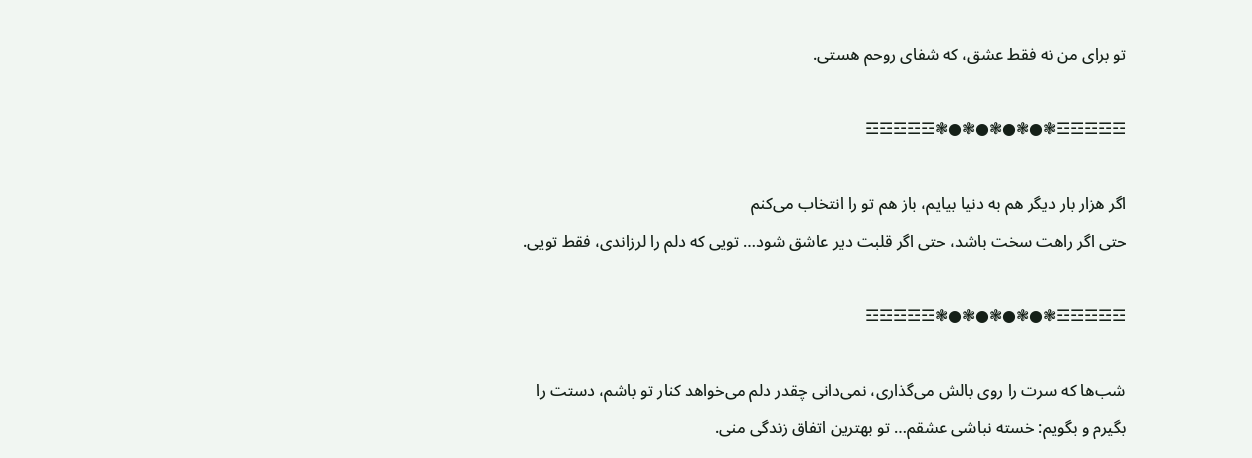تو برای من نه فقط عشق، که شفای روحم هستی.

☲☲☲☲☲❃●❃●❃●❃●❃☲☲☲☲☲

اگر هزار بار دیگر هم به دنیا بیایم، باز هم تو را انتخاب می‌کنم
حتی اگر راهت سخت باشد، حتی اگر قلبت دیر عاشق شود… تویی که دلم را لرزاندی، فقط تویی.

☲☲☲☲☲❃●❃●❃●❃●❃☲☲☲☲☲

شب‌ها که سرت را روی بالش می‌گذاری، نمی‌دانی چقدر دلم می‌خواهد کنار تو باشم، دستت را بگیرم و بگویم: خسته نباشی عشقم… تو بهترین اتفاق زندگی منی.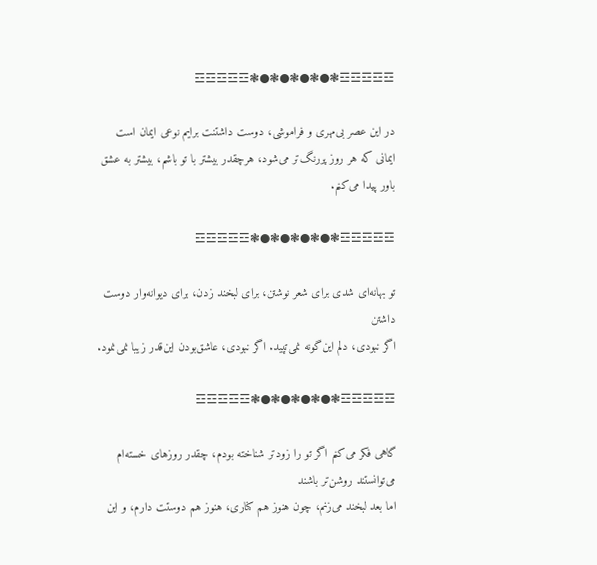☲☲☲☲☲❃●❃●❃●❃●❃☲☲☲☲☲

در این عصر بی‌مهری و فراموشی، دوست داشتنت برایم نوعی ایمان است
ایمانی که هر روز پررنگ‌تر می‌شود، هرچقدر بیشتر با تو باشم، بیشتر به عشق باور پیدا می‌کنم.

☲☲☲☲☲❃●❃●❃●❃●❃☲☲☲☲☲

تو بهانه‌ای شدی برای شعر نوشتن، برای لبخند زدن، برای دیوانه‌وار دوست داشتن
اگر نبودی، دلم این‌گونه نمی‌تپید. اگر نبودی، عاشق‌بودن این‌قدر زیبا نمی‌نمود.

☲☲☲☲☲❃●❃●❃●❃●❃☲☲☲☲☲

گاهی فکر می‌کنم اگر تو را زودتر شناخته بودم، چقدر روزهای خسته‌ام می‌توانستند روشن‌تر باشند
اما بعد لبخند می‌زنم، چون هنوز هم کناری، هنوز هم دوستت دارم، و این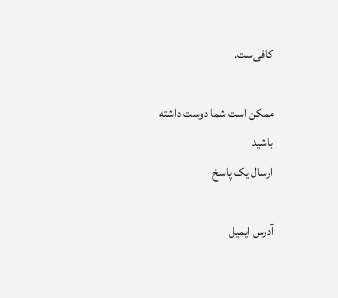کافی‌ست.

ممکن است شما دوست داشته باشید
ارسال یک پاسخ

آدرس ایمیل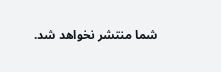شما منتشر نخواهد شد.